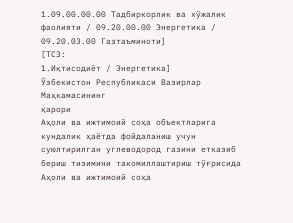1.09.00.00.00 Тадбиркорлик ва хўжалик фаолияти / 09.20.00.00 Энергетика / 09.20.03.00 Газтаъминоти]
[ТСЗ:
1.Иқтисодиёт / Энергетика]
Ўзбекистон Республикаси Вазирлар Маҳкамасининг
қарори
Аҳоли ва ижтимоий соҳа объектларига кундалик ҳаётда фойдаланиш учун суюлтирилган углеводород газини етказиб бериш тизимини такомиллаштириш тўғрисида
Аҳоли ва ижтимоий соҳа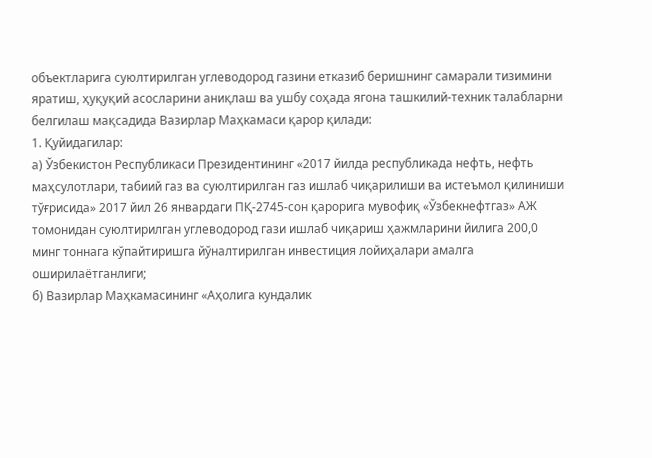объектларига суюлтирилган углеводород газини етказиб беришнинг самарали тизимини яратиш, ҳуқуқий асосларини аниқлаш ва ушбу соҳада ягона ташкилий-техник талабларни белгилаш мақсадида Вазирлар Маҳкамаси қарор қилади:
1. Қуйидагилар:
а) Ўзбекистон Республикаси Президентининг «2017 йилда республикада нефть, нефть маҳсулотлари, табиий газ ва суюлтирилган газ ишлаб чиқарилиши ва истеъмол қилиниши тўғрисида» 2017 йил 26 январдаги ПҚ-2745-сон қарорига мувофиқ «Ўзбекнефтгаз» АЖ томонидан суюлтирилган углеводород гази ишлаб чиқариш ҳажмларини йилига 200,0 минг тоннага кўпайтиришга йўналтирилган инвестиция лойиҳалари амалга оширилаётганлиги;
б) Вазирлар Маҳкамасининг «Аҳолига кундалик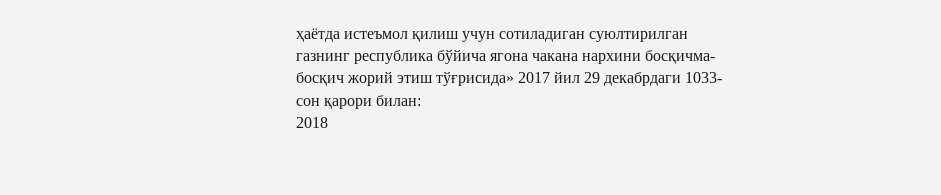ҳаётда истеъмол қилиш учун сотиладиган суюлтирилган газнинг республика бўйича ягона чакана нархини босқичма-босқич жорий этиш тўғрисида» 2017 йил 29 декабрдаги 1033-сон қарори билан:
2018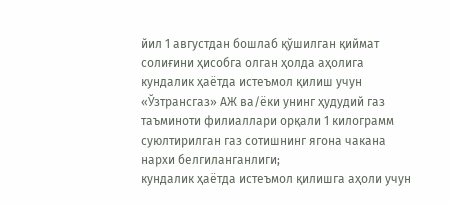йил 1 августдан бошлаб қўшилган қиймат солиғини ҳисобга олган ҳолда аҳолига кундалик ҳаётда истеъмол қилиш учун «Ўзтрансгаз» АЖ ва/ёки унинг ҳудудий газ таъминоти филиаллари орқали 1 килограмм суюлтирилган газ сотишнинг ягона чакана нархи белгиланганлиги;
кундалик ҳаётда истеъмол қилишга аҳоли учун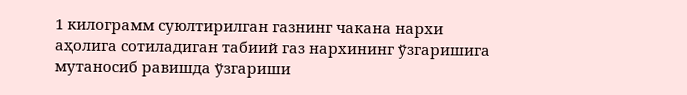1 килограмм суюлтирилган газнинг чакана нархи аҳолига сотиладиган табиий газ нархининг ўзгаришига мутаносиб равишда ўзгариши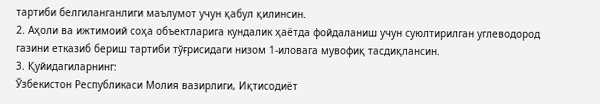тартиби белгиланганлиги маълумот учун қабул қилинсин.
2. Аҳоли ва ижтимоий соҳа объектларига кундалик ҳаётда фойдаланиш учун суюлтирилган углеводород газини етказиб бериш тартиби тўғрисидаги низом 1-иловага мувофиқ тасдиқлансин.
3. Қуйидагиларнинг:
Ўзбекистон Республикаси Молия вазирлиги, Иқтисодиёт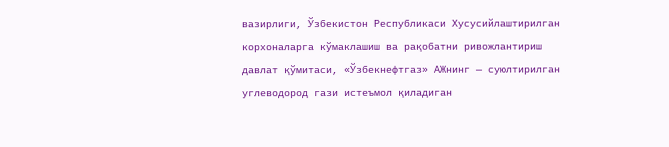вазирлиги, Ўзбекистон Республикаси Хусусийлаштирилган корхоналарга кўмаклашиш ва рақобатни ривожлантириш давлат қўмитаси, «Ўзбекнефтгаз» АЖнинг — суюлтирилган углеводород гази истеъмол қиладиган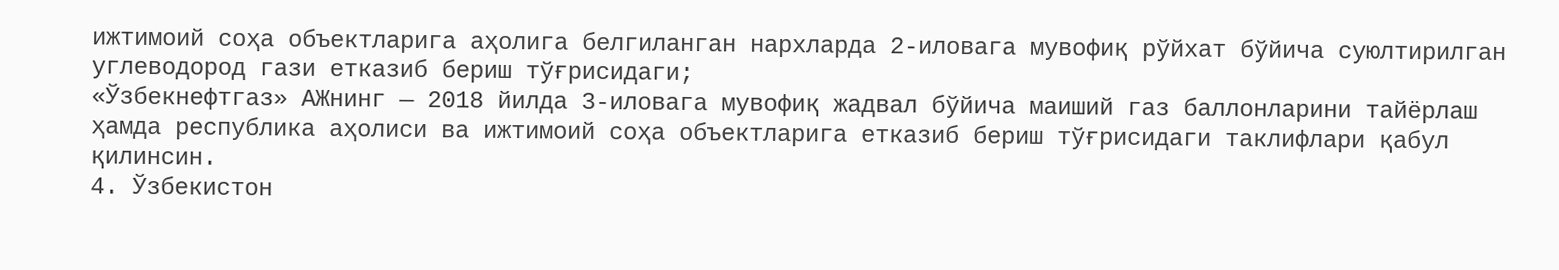ижтимоий соҳа объектларига аҳолига белгиланган нархларда 2-иловага мувофиқ рўйхат бўйича суюлтирилган углеводород гази етказиб бериш тўғрисидаги;
«Ўзбекнефтгаз» АЖнинг — 2018 йилда 3-иловага мувофиқ жадвал бўйича маиший газ баллонларини тайёрлаш ҳамда республика аҳолиси ва ижтимоий соҳа объектларига етказиб бериш тўғрисидаги таклифлари қабул қилинсин.
4. Ўзбекистон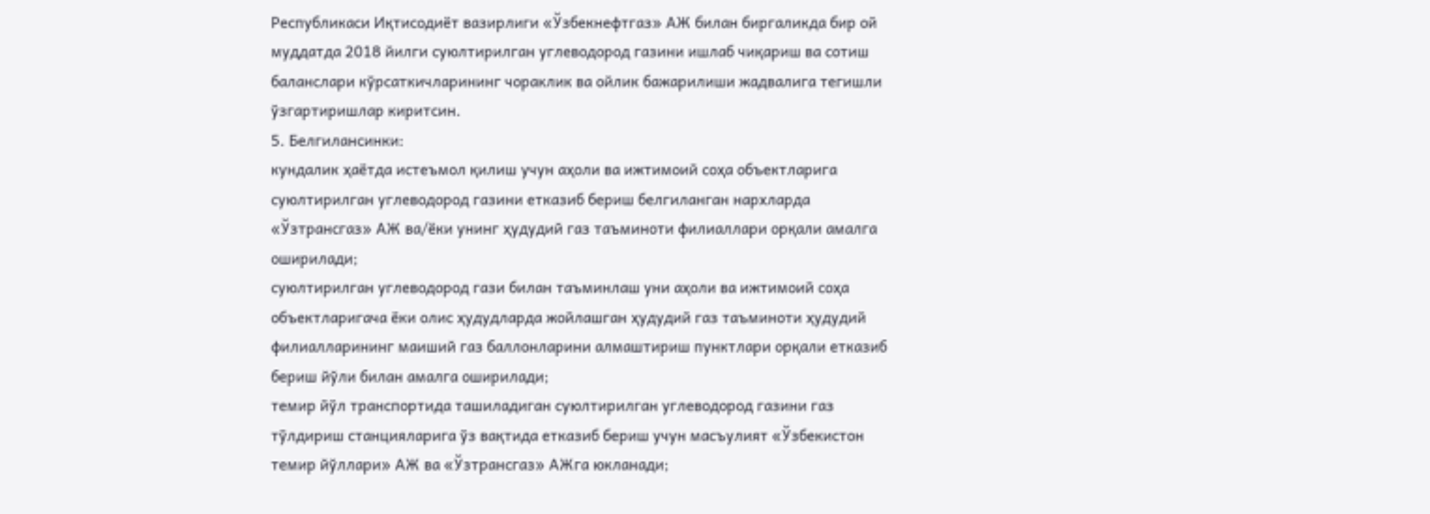Республикаси Иқтисодиёт вазирлиги «Ўзбекнефтгаз» АЖ билан биргаликда бир ой муддатда 2018 йилги суюлтирилган углеводород газини ишлаб чиқариш ва сотиш баланслари кўрсаткичларининг чораклик ва ойлик бажарилиши жадвалига тегишли ўзгартиришлар киритсин.
5. Белгилансинки:
кундалик ҳаётда истеъмол қилиш учун аҳоли ва ижтимоий соҳа объектларига суюлтирилган углеводород газини етказиб бериш белгиланган нархларда «Ўзтрансгаз» АЖ ва/ёки унинг ҳудудий газ таъминоти филиаллари орқали амалга оширилади;
суюлтирилган углеводород гази билан таъминлаш уни аҳоли ва ижтимоий соҳа объектларигача ёки олис ҳудудларда жойлашган ҳудудий газ таъминоти ҳудудий филиалларининг маиший газ баллонларини алмаштириш пунктлари орқали етказиб бериш йўли билан амалга оширилади;
темир йўл транспортида ташиладиган суюлтирилган углеводород газини газ тўлдириш станцияларига ўз вақтида етказиб бериш учун масъулият «Ўзбекистон темир йўллари» АЖ ва «Ўзтрансгаз» АЖга юкланади;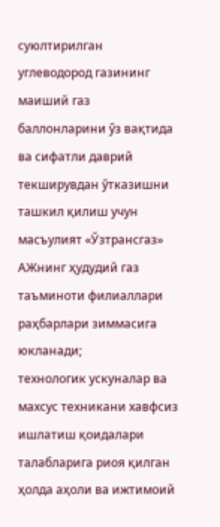суюлтирилган углеводород газининг маиший газ баллонларини ўз вақтида ва сифатли даврий текширувдан ўтказишни ташкил қилиш учун масъулият «Ўзтрансгаз» АЖнинг ҳудудий газ таъминоти филиаллари раҳбарлари зиммасига юкланади;
технологик ускуналар ва махсус техникани хавфсиз ишлатиш қоидалари талабларига риоя қилган ҳолда аҳоли ва ижтимоий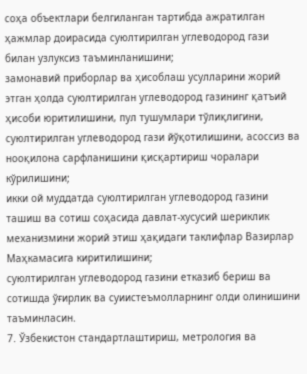соҳа объектлари белгиланган тартибда ажратилган ҳажмлар доирасида суюлтирилган углеводород гази билан узлуксиз таъминланишини;
замонавий приборлар ва ҳисоблаш усулларини жорий этган ҳолда суюлтирилган углеводород газининг қатъий ҳисоби юритилишини, пул тушумлари тўлиқлигини, суюлтирилган углеводород гази йўқотилишини, асоссиз ва нооқилона сарфланишини қисқартириш чоралари кўрилишини;
икки ой муддатда суюлтирилган углеводород газини ташиш ва сотиш соҳасида давлат-хусусий шериклик механизмини жорий этиш ҳақидаги таклифлар Вазирлар Маҳкамасига киритилишини;
суюлтирилган углеводород газини етказиб бериш ва сотишда ўғирлик ва суиистеъмолларнинг олди олинишини таъминласин.
7. Ўзбекистон стандартлаштириш, метрология ва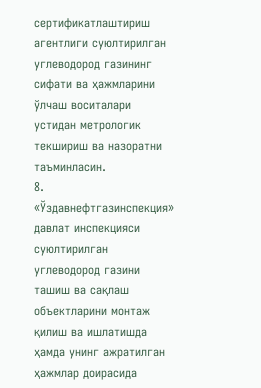сертификатлаштириш агентлиги суюлтирилган углеводород газининг сифати ва ҳажмларини ўлчаш воситалари устидан метрологик текшириш ва назоратни таъминласин.
8. «Ўздавнефтгазинспекция» давлат инспекцияси суюлтирилган углеводород газини ташиш ва сақлаш объектларини монтаж қилиш ва ишлатишда ҳамда унинг ажратилган ҳажмлар доирасида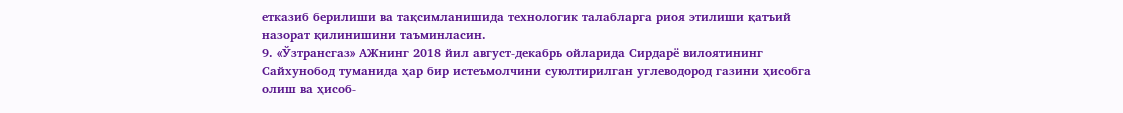етказиб берилиши ва тақсимланишида технологик талабларга риоя этилиши қатъий назорат қилинишини таъминласин.
9. «Ўзтрансгаз» АЖнинг 2018 йил август-декабрь ойларида Сирдарё вилоятининг Сайхунобод туманида ҳар бир истеъмолчини суюлтирилган углеводород газини ҳисобга олиш ва ҳисоб-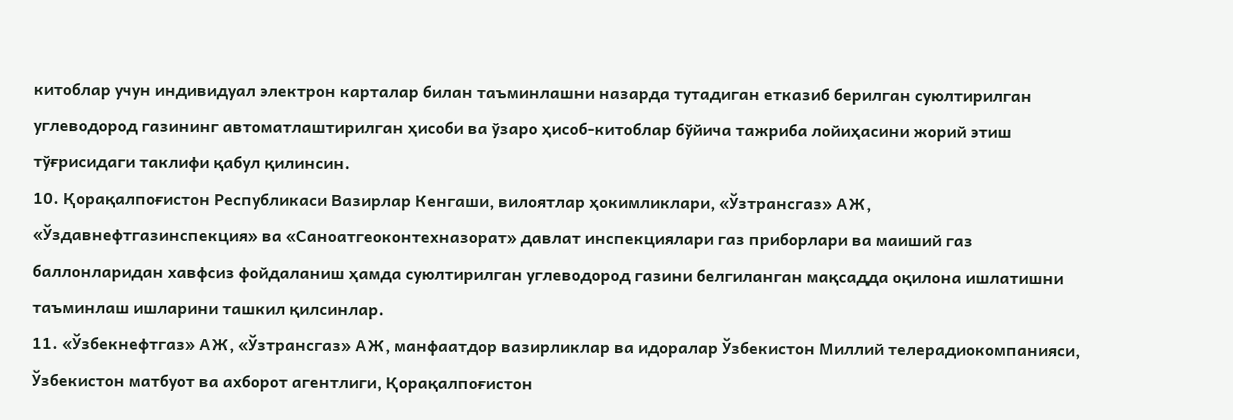китоблар учун индивидуал электрон карталар билан таъминлашни назарда тутадиган етказиб берилган суюлтирилган углеводород газининг автоматлаштирилган ҳисоби ва ўзаро ҳисоб-китоблар бўйича тажриба лойиҳасини жорий этиш тўғрисидаги таклифи қабул қилинсин.
10. Қорақалпоғистон Республикаси Вазирлар Кенгаши, вилоятлар ҳокимликлари, «Ўзтрансгаз» АЖ, «Ўздавнефтгазинспекция» ва «Саноатгеоконтехназорат» давлат инспекциялари газ приборлари ва маиший газ баллонларидан хавфсиз фойдаланиш ҳамда суюлтирилган углеводород газини белгиланган мақсадда оқилона ишлатишни таъминлаш ишларини ташкил қилсинлар.
11. «Ўзбекнефтгаз» АЖ, «Ўзтрансгаз» АЖ, манфаатдор вазирликлар ва идоралар Ўзбекистон Миллий телерадиокомпанияси, Ўзбекистон матбуот ва ахборот агентлиги, Қорақалпоғистон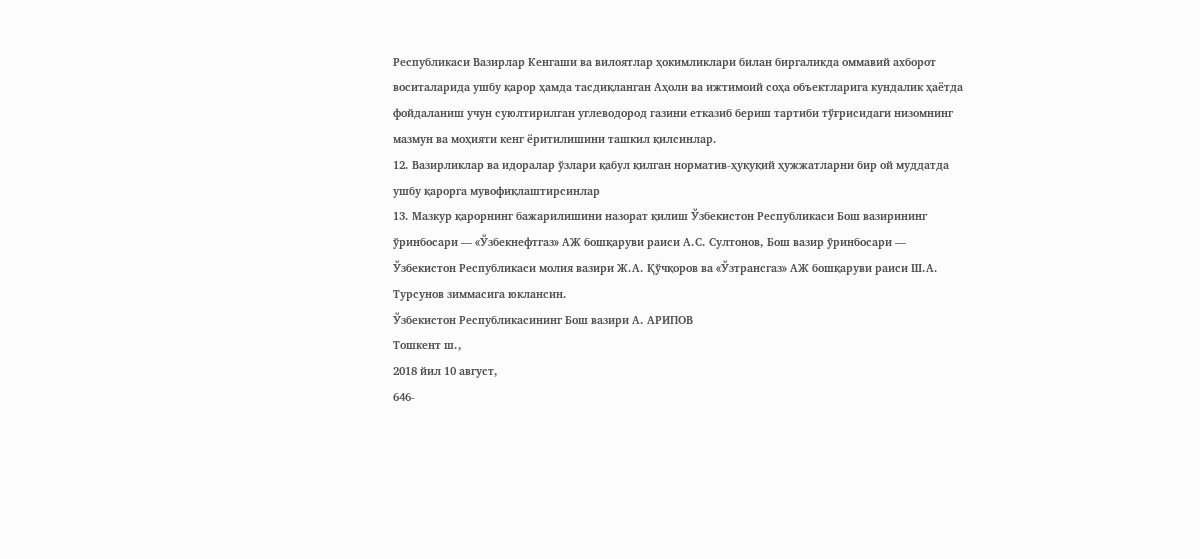Республикаси Вазирлар Кенгаши ва вилоятлар ҳокимликлари билан биргаликда оммавий ахборот воситаларида ушбу қарор ҳамда тасдиқланган Аҳоли ва ижтимоий соҳа объектларига кундалик ҳаётда фойдаланиш учун суюлтирилган углеводород газини етказиб бериш тартиби тўғрисидаги низомнинг мазмун ва моҳияти кенг ёритилишини ташкил қилсинлар.
12. Вазирликлар ва идоралар ўзлари қабул қилган норматив-ҳуқуқий ҳужжатларни бир ой муддатда ушбу қарорга мувофиқлаштирсинлар
13. Мазкур қарорнинг бажарилишини назорат қилиш Ўзбекистон Республикаси Бош вазирининг ўринбосари — «Ўзбекнефтгаз» АЖ бошқаруви раиси А.С. Султонов, Бош вазир ўринбосари — Ўзбекистон Республикаси молия вазири Ж.А. Қўчқоров ва «Ўзтрансгаз» АЖ бошқаруви раиси Ш.А. Турсунов зиммасига юклансин.
Ўзбекистон Республикасининг Бош вазири А. АРИПОВ
Тошкент ш.,
2018 йил 10 август,
646-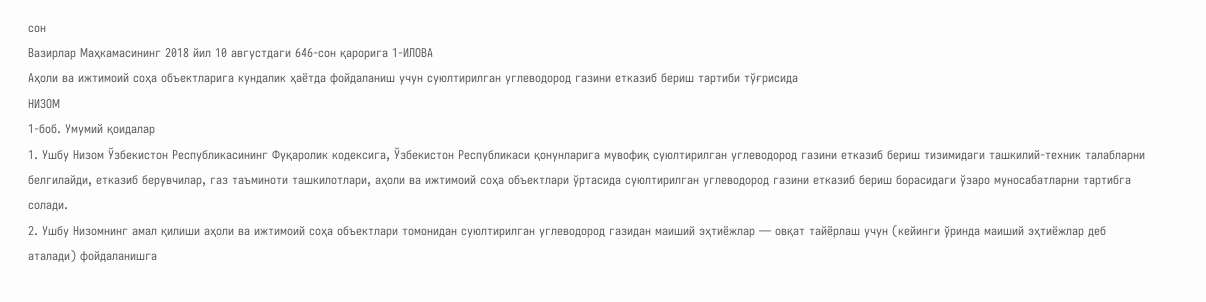сон
Вазирлар Маҳкамасининг 2018 йил 10 августдаги 646-сон қарорига 1-ИЛОВА
Аҳоли ва ижтимоий соҳа объектларига кундалик ҳаётда фойдаланиш учун суюлтирилган углеводород газини етказиб бериш тартиби тўғрисида
НИЗОМ
1-боб. Умумий қоидалар
1. Ушбу Низом Ўзбекистон Республикасининг Фуқаролик кодексига, Ўзбекистон Республикаси қонунларига мувофиқ суюлтирилган углеводород газини етказиб бериш тизимидаги ташкилий-техник талабларни белгилайди, етказиб берувчилар, газ таъминоти ташкилотлари, аҳоли ва ижтимоий соҳа объектлари ўртасида суюлтирилган углеводород газини етказиб бериш борасидаги ўзаро муносабатларни тартибга солади.
2. Ушбу Низомнинг амал қилиши аҳоли ва ижтимоий соҳа объектлари томонидан суюлтирилган углеводород газидан маиший эҳтиёжлар — овқат тайёрлаш учун (кейинги ўринда маиший эҳтиёжлар деб аталади) фойдаланишга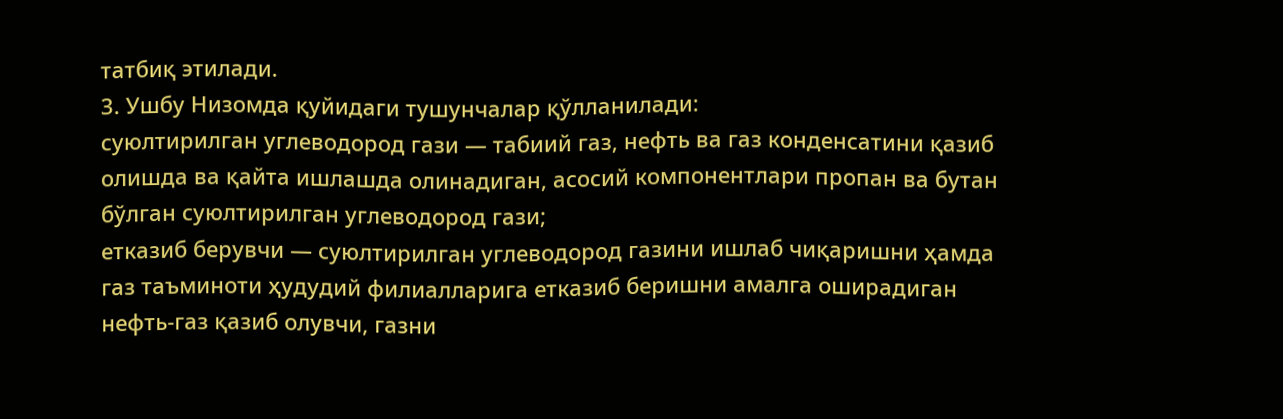татбиқ этилади.
3. Ушбу Низомда қуйидаги тушунчалар қўлланилади:
суюлтирилган углеводород гази — табиий газ, нефть ва газ конденсатини қазиб олишда ва қайта ишлашда олинадиган, асосий компонентлари пропан ва бутан бўлган суюлтирилган углеводород гази;
етказиб берувчи — суюлтирилган углеводород газини ишлаб чиқаришни ҳамда газ таъминоти ҳудудий филиалларига етказиб беришни амалга оширадиган нефть-газ қазиб олувчи, газни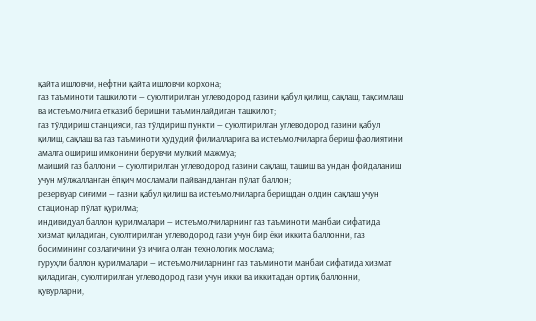қайта ишловчи, нефтни қайта ишловчи корхона;
газ таъминоти ташкилоти — суюлтирилган углеводород газини қабул қилиш, сақлаш, тақсимлаш ва истеъмолчига етказиб беришни таъминлайдиган ташкилот;
газ тўлдириш станцияси, газ тўлдириш пункти — суюлтирилган углеводород газини қабул қилиш, сақлаш ва газ таъминоти ҳудудий филиалларига ва истеъмолчиларга бериш фаолиятини амалга ошириш имконини берувчи мулкий мажмуа;
маиший газ баллони — суюлтирилган углеводород газини сақлаш, ташиш ва ундан фойдаланиш учун мўлжалланган ёпқич мосламали пайвандланган пўлат баллон;
резервуар сиғими — газни қабул қилиш ва истеъмолчиларга беришдан олдин сақлаш учун стационар пўлат қурилма;
индивидуал баллон қурилмалари — истеъмолчиларнинг газ таъминоти манбаи сифатида хизмат қиладиган, суюлтирилган углеводород гази учун бир ёки иккита баллонни, газ босимининг созлагичини ўз ичига олган технологик мослама;
гуруҳли баллон қурилмалари — истеъмолчиларнинг газ таъминоти манбаи сифатида хизмат қиладиган, суюлтирилган углеводород гази учун икки ва иккитадан ортиқ баллонни, қувурларни,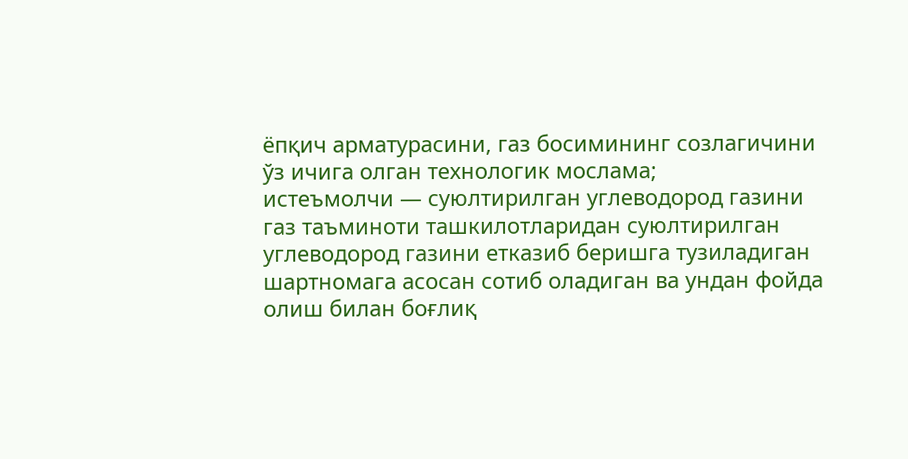ёпқич арматурасини, газ босимининг созлагичини ўз ичига олган технологик мослама;
истеъмолчи — суюлтирилган углеводород газини газ таъминоти ташкилотларидан суюлтирилган углеводород газини етказиб беришга тузиладиган шартномага асосан сотиб оладиган ва ундан фойда олиш билан боғлиқ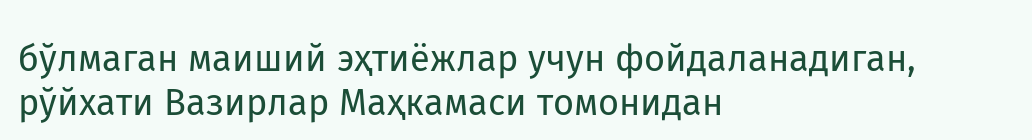бўлмаган маиший эҳтиёжлар учун фойдаланадиган, рўйхати Вазирлар Маҳкамаси томонидан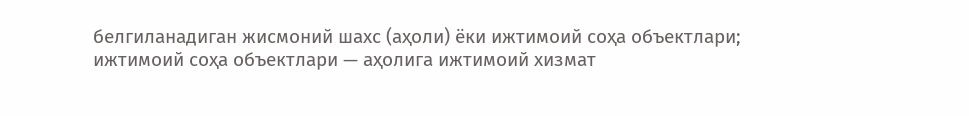белгиланадиган жисмоний шахс (аҳоли) ёки ижтимоий соҳа объектлари;
ижтимоий соҳа объектлари — аҳолига ижтимоий хизмат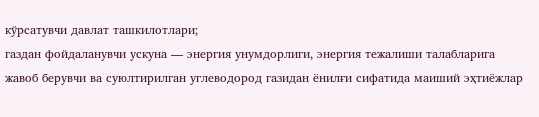кўрсатувчи давлат ташкилотлари;
газдан фойдаланувчи ускуна — энергия унумдорлиги, энергия тежалиши талабларига жавоб берувчи ва суюлтирилган углеводород газидан ёнилғи сифатида маиший эҳтиёжлар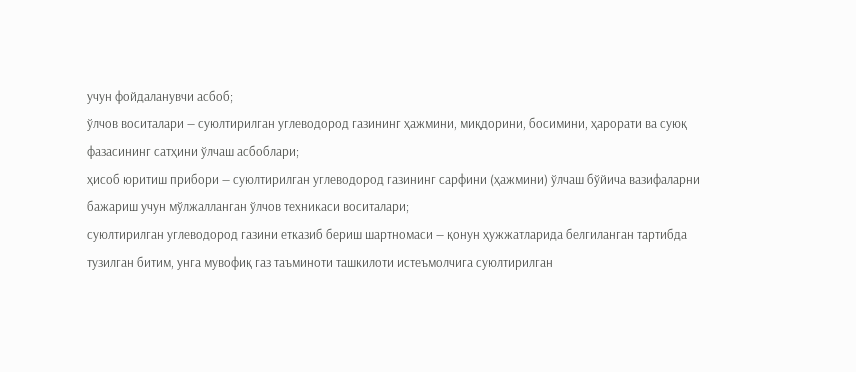учун фойдаланувчи асбоб;
ўлчов воситалари — суюлтирилган углеводород газининг ҳажмини, миқдорини, босимини, ҳарорати ва суюқ фазасининг сатҳини ўлчаш асбоблари;
ҳисоб юритиш прибори — суюлтирилган углеводород газининг сарфини (ҳажмини) ўлчаш бўйича вазифаларни бажариш учун мўлжалланган ўлчов техникаси воситалари;
суюлтирилган углеводород газини етказиб бериш шартномаси — қонун ҳужжатларида белгиланган тартибда тузилган битим, унга мувофиқ газ таъминоти ташкилоти истеъмолчига суюлтирилган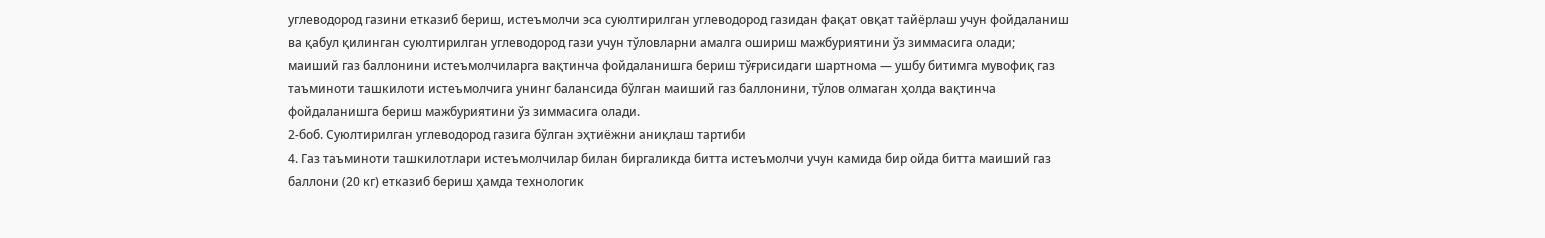углеводород газини етказиб бериш, истеъмолчи эса суюлтирилган углеводород газидан фақат овқат тайёрлаш учун фойдаланиш ва қабул қилинган суюлтирилган углеводород гази учун тўловларни амалга ошириш мажбуриятини ўз зиммасига олади;
маиший газ баллонини истеъмолчиларга вақтинча фойдаланишга бериш тўғрисидаги шартнома — ушбу битимга мувофиқ газ таъминоти ташкилоти истеъмолчига унинг балансида бўлган маиший газ баллонини, тўлов олмаган ҳолда вақтинча фойдаланишга бериш мажбуриятини ўз зиммасига олади.
2-боб. Суюлтирилган углеводород газига бўлган эҳтиёжни аниқлаш тартиби
4. Газ таъминоти ташкилотлари истеъмолчилар билан биргаликда битта истеъмолчи учун камида бир ойда битта маиший газ баллони (20 кг) етказиб бериш ҳамда технологик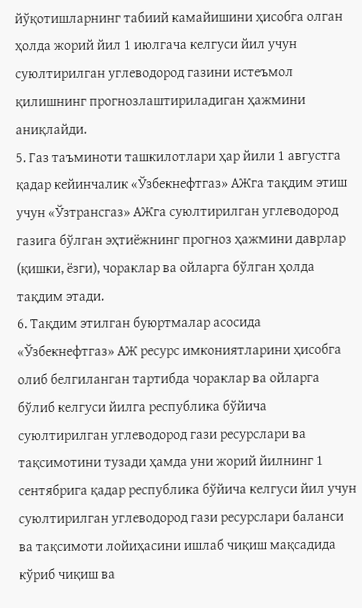йўқотишларнинг табиий камайишини ҳисобга олган ҳолда жорий йил 1 июлгача келгуси йил учун суюлтирилган углеводород газини истеъмол қилишнинг прогнозлаштириладиган ҳажмини аниқлайди.
5. Газ таъминоти ташкилотлари ҳар йили 1 августга қадар кейинчалик «Ўзбекнефтгаз» АЖга тақдим этиш учун «Ўзтрансгаз» АЖга суюлтирилган углеводород газига бўлган эҳтиёжнинг прогноз ҳажмини даврлар (қишки, ёзги), чораклар ва ойларга бўлган ҳолда тақдим этади.
6. Тақдим этилган буюртмалар асосида «Ўзбекнефтгаз» АЖ ресурс имкониятларини ҳисобга олиб белгиланган тартибда чораклар ва ойларга бўлиб келгуси йилга республика бўйича суюлтирилган углеводород гази ресурслари ва тақсимотини тузади ҳамда уни жорий йилнинг 1 сентябрига қадар республика бўйича келгуси йил учун суюлтирилган углеводород гази ресурслари баланси ва тақсимоти лойиҳасини ишлаб чиқиш мақсадида кўриб чиқиш ва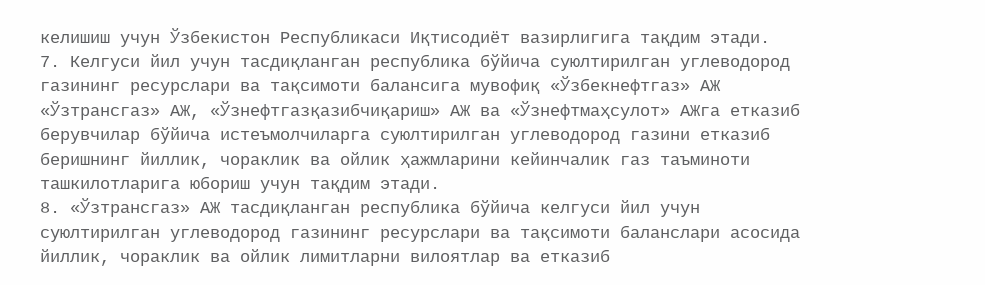келишиш учун Ўзбекистон Республикаси Иқтисодиёт вазирлигига тақдим этади.
7. Келгуси йил учун тасдиқланган республика бўйича суюлтирилган углеводород газининг ресурслари ва тақсимоти балансига мувофиқ «Ўзбекнефтгаз» АЖ «Ўзтрансгаз» АЖ, «Ўзнефтгазқазибчиқариш» АЖ ва «Ўзнефтмаҳсулот» АЖга етказиб берувчилар бўйича истеъмолчиларга суюлтирилган углеводород газини етказиб беришнинг йиллик, чораклик ва ойлик ҳажмларини кейинчалик газ таъминоти ташкилотларига юбориш учун тақдим этади.
8. «Ўзтрансгаз» АЖ тасдиқланган республика бўйича келгуси йил учун суюлтирилган углеводород газининг ресурслари ва тақсимоти баланслари асосида йиллик, чораклик ва ойлик лимитларни вилоятлар ва етказиб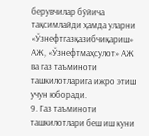берувчилар бўйича тақсимлайди ҳамда уларни «Ўзнефтгазқазибчиқариш» АЖ, «Ўзнефтмаҳсулот» АЖ ва газ таъминоти ташкилотларига ижро этиш учун юборади.
9. Газ таъминоти ташкилотлари беш иш куни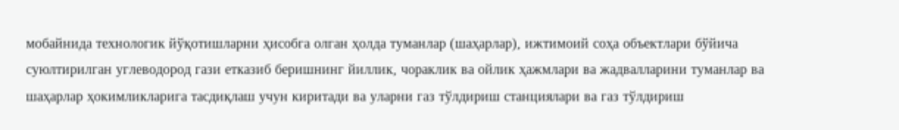мобайнида технологик йўқотишларни ҳисобга олган ҳолда туманлар (шаҳарлар), ижтимоий соҳа объектлари бўйича суюлтирилган углеводород гази етказиб беришнинг йиллик, чораклик ва ойлик ҳажмлари ва жадвалларини туманлар ва шаҳарлар ҳокимликларига тасдиқлаш учун киритади ва уларни газ тўлдириш станциялари ва газ тўлдириш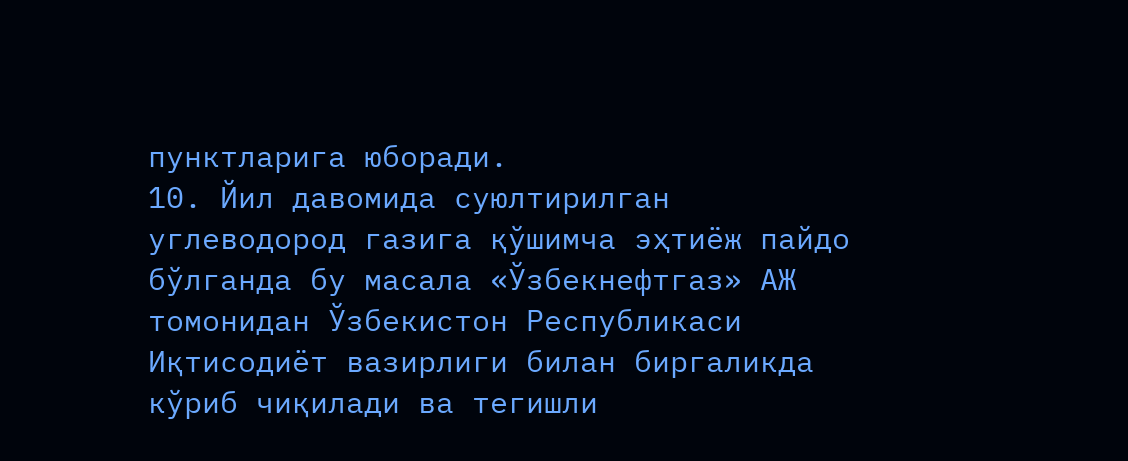пунктларига юборади.
10. Йил давомида суюлтирилган углеводород газига қўшимча эҳтиёж пайдо бўлганда бу масала «Ўзбекнефтгаз» АЖ томонидан Ўзбекистон Республикаси Иқтисодиёт вазирлиги билан биргаликда кўриб чиқилади ва тегишли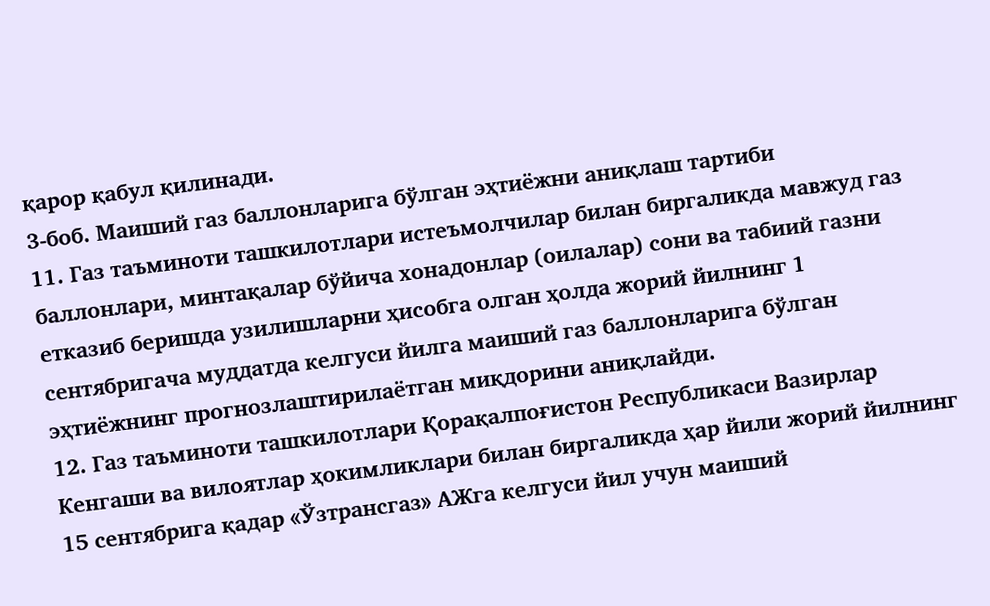қарор қабул қилинади.
3-боб. Маиший газ баллонларига бўлган эҳтиёжни аниқлаш тартиби
11. Газ таъминоти ташкилотлари истеъмолчилар билан биргаликда мавжуд газ баллонлари, минтақалар бўйича хонадонлар (оилалар) сони ва табиий газни етказиб беришда узилишларни ҳисобга олган ҳолда жорий йилнинг 1 сентябригача муддатда келгуси йилга маиший газ баллонларига бўлган эҳтиёжнинг прогнозлаштирилаётган миқдорини аниқлайди.
12. Газ таъминоти ташкилотлари Қорақалпоғистон Республикаси Вазирлар Кенгаши ва вилоятлар ҳокимликлари билан биргаликда ҳар йили жорий йилнинг 15 сентябрига қадар «Ўзтрансгаз» АЖга келгуси йил учун маиший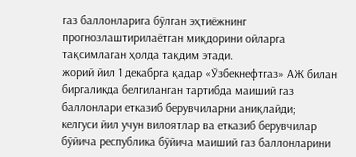газ баллонларига бўлган эҳтиёжнинг прогнозлаштирилаётган миқдорини ойларга тақсимлаган ҳолда тақдим этади.
жорий йил 1 декабрга қадар «Ўзбекнефтгаз» АЖ билан биргаликда белгиланган тартибда маиший газ баллонлари етказиб берувчиларни аниқлайди;
келгуси йил учун вилоятлар ва етказиб берувчилар бўйича республика бўйича маиший газ баллонларини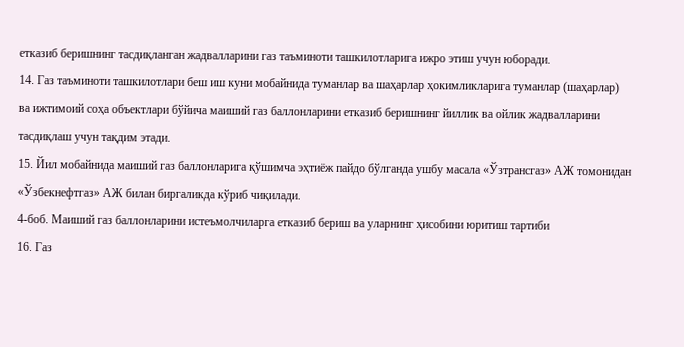етказиб беришнинг тасдиқланган жадвалларини газ таъминоти ташкилотларига ижро этиш учун юборади.
14. Газ таъминоти ташкилотлари беш иш куни мобайнида туманлар ва шаҳарлар ҳокимликларига туманлар (шаҳарлар) ва ижтимоий соҳа объектлари бўйича маиший газ баллонларини етказиб беришнинг йиллик ва ойлик жадвалларини тасдиқлаш учун тақдим этади.
15. Йил мобайнида маиший газ баллонларига қўшимча эҳтиёж пайдо бўлганда ушбу масала «Ўзтрансгаз» АЖ томонидан «Ўзбекнефтгаз» АЖ билан биргаликда кўриб чиқилади.
4-боб. Маиший газ баллонларини истеъмолчиларга етказиб бериш ва уларнинг ҳисобини юритиш тартиби
16. Газ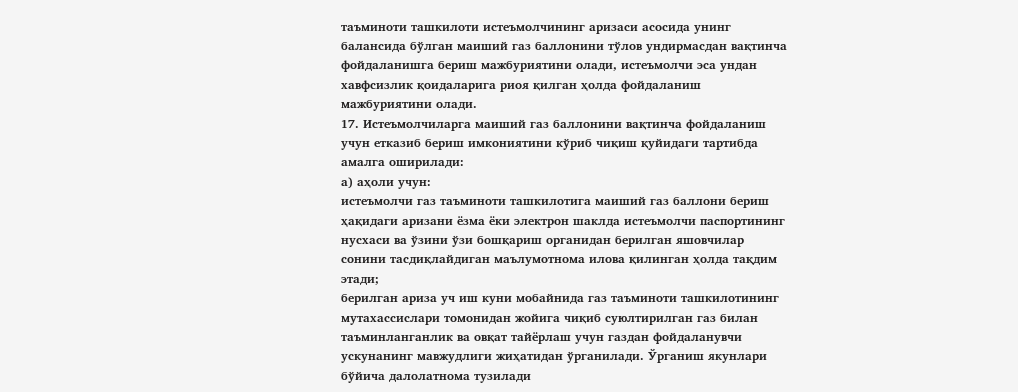таъминоти ташкилоти истеъмолчининг аризаси асосида унинг балансида бўлган маиший газ баллонини тўлов ундирмасдан вақтинча фойдаланишга бериш мажбуриятини олади, истеъмолчи эса ундан хавфсизлик қоидаларига риоя қилган ҳолда фойдаланиш мажбуриятини олади.
17. Истеъмолчиларга маиший газ баллонини вақтинча фойдаланиш учун етказиб бериш имкониятини кўриб чиқиш қуйидаги тартибда амалга оширилади:
а) аҳоли учун:
истеъмолчи газ таъминоти ташкилотига маиший газ баллони бериш ҳақидаги аризани ёзма ёки электрон шаклда истеъмолчи паспортининг нусхаси ва ўзини ўзи бошқариш органидан берилган яшовчилар сонини тасдиқлайдиган маълумотнома илова қилинган ҳолда тақдим этади;
берилган ариза уч иш куни мобайнида газ таъминоти ташкилотининг мутахассислари томонидан жойига чиқиб суюлтирилган газ билан таъминланганлик ва овқат тайёрлаш учун газдан фойдаланувчи ускунанинг мавжудлиги жиҳатидан ўрганилади. Ўрганиш якунлари бўйича далолатнома тузилади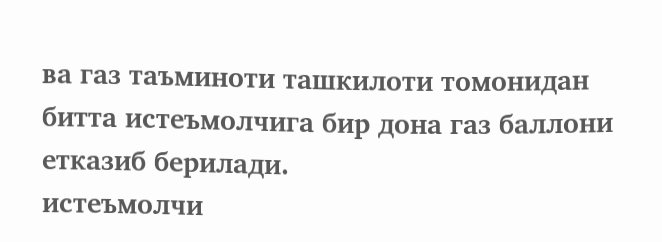ва газ таъминоти ташкилоти томонидан битта истеъмолчига бир дона газ баллони етказиб берилади.
истеъмолчи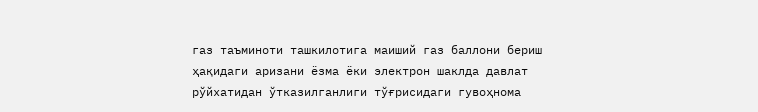газ таъминоти ташкилотига маиший газ баллони бериш ҳақидаги аризани ёзма ёки электрон шаклда давлат рўйхатидан ўтказилганлиги тўғрисидаги гувоҳнома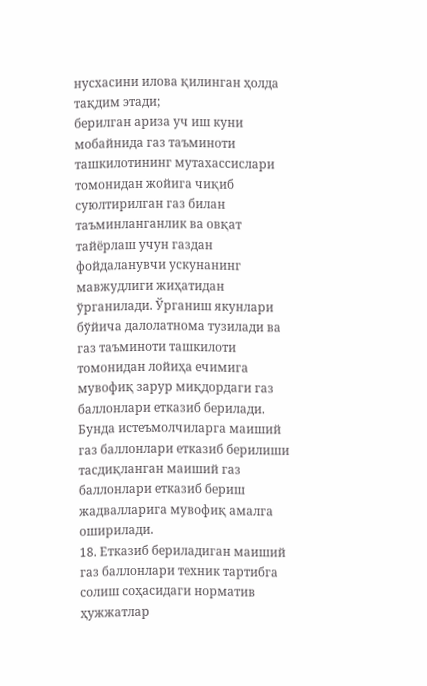нусхасини илова қилинган ҳолда тақдим этади;
берилган ариза уч иш куни мобайнида газ таъминоти ташкилотининг мутахассислари томонидан жойига чиқиб суюлтирилган газ билан таъминланганлик ва овқат тайёрлаш учун газдан фойдаланувчи ускунанинг мавжудлиги жиҳатидан ўрганилади. Ўрганиш якунлари бўйича далолатнома тузилади ва газ таъминоти ташкилоти томонидан лойиҳа ечимига мувофиқ зарур миқдордаги газ баллонлари етказиб берилади.
Бунда истеъмолчиларга маиший газ баллонлари етказиб берилиши тасдиқланган маиший газ баллонлари етказиб бериш жадвалларига мувофиқ амалга оширилади.
18. Етказиб бериладиган маиший газ баллонлари техник тартибга солиш соҳасидаги норматив ҳужжатлар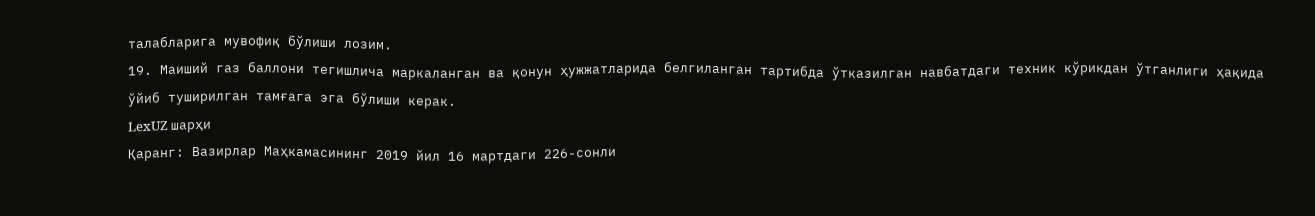талабларига мувофиқ бўлиши лозим.
19. Маиший газ баллони тегишлича маркаланган ва қонун ҳужжатларида белгиланган тартибда ўтказилган навбатдаги техник кўрикдан ўтганлиги ҳақида ўйиб туширилган тамғага эга бўлиши керак.
LexUZ шарҳи
Қаранг: Вазирлар Маҳкамасининг 2019 йил 16 мартдаги 226-сонли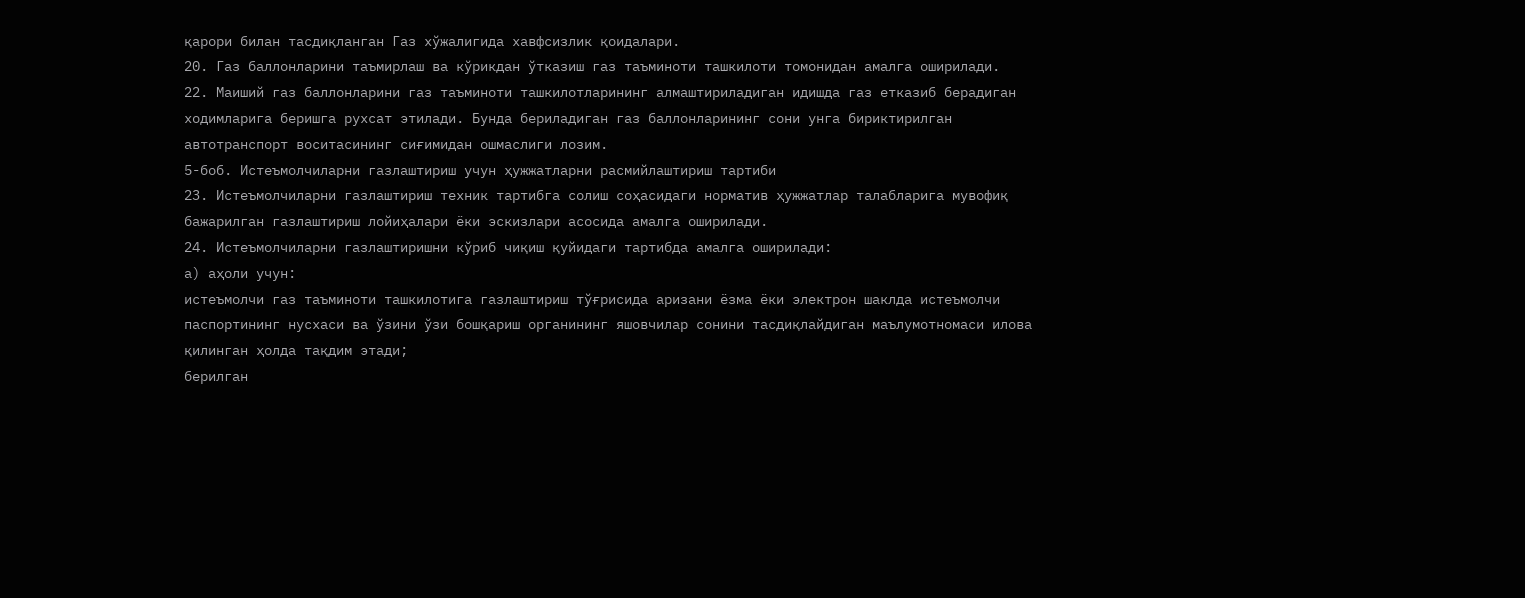қарори билан тасдиқланган Газ хўжалигида хавфсизлик қоидалари.
20. Газ баллонларини таъмирлаш ва кўрикдан ўтказиш газ таъминоти ташкилоти томонидан амалга оширилади.
22. Маиший газ баллонларини газ таъминоти ташкилотларининг алмаштириладиган идишда газ етказиб берадиган ходимларига беришга рухсат этилади. Бунда бериладиган газ баллонларининг сони унга бириктирилган автотранспорт воситасининг сиғимидан ошмаслиги лозим.
5-боб. Истеъмолчиларни газлаштириш учун ҳужжатларни расмийлаштириш тартиби
23. Истеъмолчиларни газлаштириш техник тартибга солиш соҳасидаги норматив ҳужжатлар талабларига мувофиқ бажарилган газлаштириш лойиҳалари ёки эскизлари асосида амалга оширилади.
24. Истеъмолчиларни газлаштиришни кўриб чиқиш қуйидаги тартибда амалга оширилади:
а) аҳоли учун:
истеъмолчи газ таъминоти ташкилотига газлаштириш тўғрисида аризани ёзма ёки электрон шаклда истеъмолчи паспортининг нусхаси ва ўзини ўзи бошқариш органининг яшовчилар сонини тасдиқлайдиган маълумотномаси илова қилинган ҳолда тақдим этади;
берилган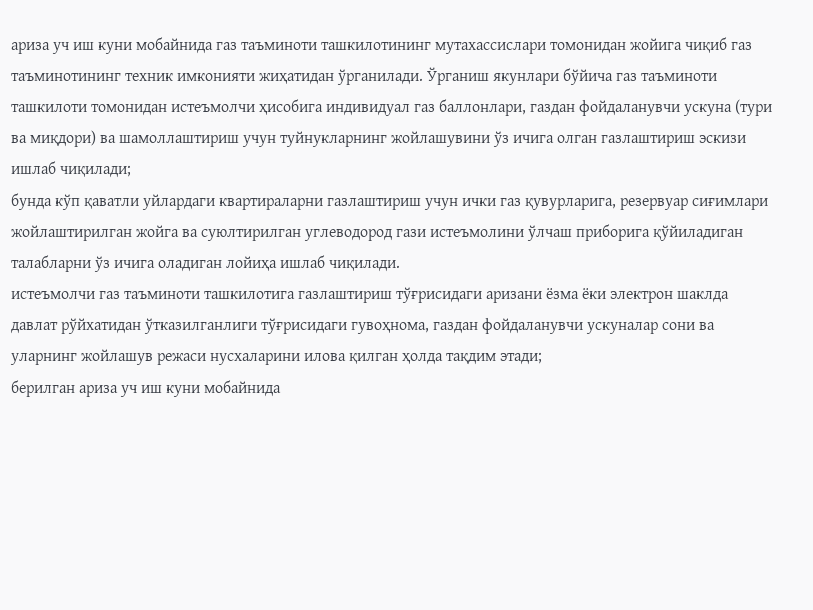ариза уч иш куни мобайнида газ таъминоти ташкилотининг мутахассислари томонидан жойига чиқиб газ таъминотининг техник имконияти жиҳатидан ўрганилади. Ўрганиш якунлари бўйича газ таъминоти ташкилоти томонидан истеъмолчи ҳисобига индивидуал газ баллонлари, газдан фойдаланувчи ускуна (тури ва миқдори) ва шамоллаштириш учун туйнукларнинг жойлашувини ўз ичига олган газлаштириш эскизи ишлаб чиқилади;
бунда кўп қаватли уйлардаги квартираларни газлаштириш учун ички газ қувурларига, резервуар сиғимлари жойлаштирилган жойга ва суюлтирилган углеводород гази истеъмолини ўлчаш приборига қўйиладиган талабларни ўз ичига оладиган лойиҳа ишлаб чиқилади.
истеъмолчи газ таъминоти ташкилотига газлаштириш тўғрисидаги аризани ёзма ёки электрон шаклда давлат рўйхатидан ўтказилганлиги тўғрисидаги гувоҳнома, газдан фойдаланувчи ускуналар сони ва уларнинг жойлашув режаси нусхаларини илова қилган ҳолда тақдим этади;
берилган ариза уч иш куни мобайнида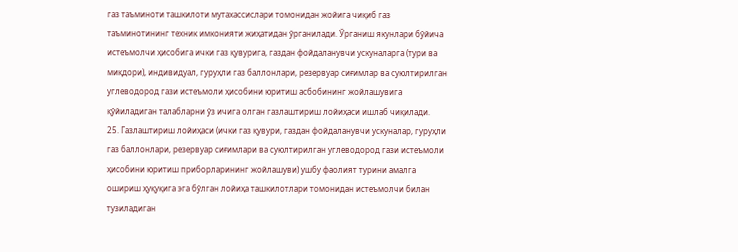газ таъминоти ташкилоти мутахассислари томонидан жойига чиқиб газ таъминотининг техник имконияти жиҳатидан ўрганилади. Ўрганиш якунлари бўйича истеъмолчи ҳисобига ички газ қувурига, газдан фойдаланувчи ускуналарга (тури ва миқдори), индивидуал, гуруҳли газ баллонлари, резервуар сиғимлар ва суюлтирилган углеводород гази истеъмоли ҳисобини юритиш асбобининг жойлашувига қўйиладиган талабларни ўз ичига олган газлаштириш лойиҳаси ишлаб чиқилади.
25. Газлаштириш лойиҳаси (ички газ қувури, газдан фойдаланувчи ускуналар, гуруҳли газ баллонлари, резервуар сиғимлари ва суюлтирилган углеводород гази истеъмоли ҳисобини юритиш приборларининг жойлашуви) ушбу фаолият турини амалга ошириш ҳуқуқига эга бўлган лойиҳа ташкилотлари томонидан истеъмолчи билан тузиладиган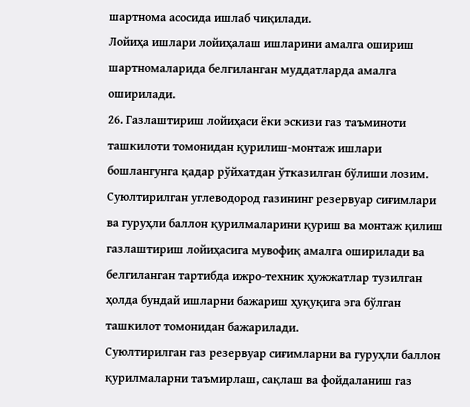шартнома асосида ишлаб чиқилади.
Лойиҳа ишлари лойиҳалаш ишларини амалга ошириш шартномаларида белгиланган муддатларда амалга оширилади.
26. Газлаштириш лойиҳаси ёки эскизи газ таъминоти ташкилоти томонидан қурилиш-монтаж ишлари бошлангунга қадар рўйхатдан ўтказилган бўлиши лозим.
Суюлтирилган углеводород газининг резервуар сиғимлари ва гуруҳли баллон қурилмаларини қуриш ва монтаж қилиш газлаштириш лойиҳасига мувофиқ амалга оширилади ва белгиланган тартибда ижро-техник ҳужжатлар тузилган ҳолда бундай ишларни бажариш ҳуқуқига эга бўлган ташкилот томонидан бажарилади.
Суюлтирилган газ резервуар сиғимларни ва гуруҳли баллон қурилмаларни таъмирлаш, сақлаш ва фойдаланиш газ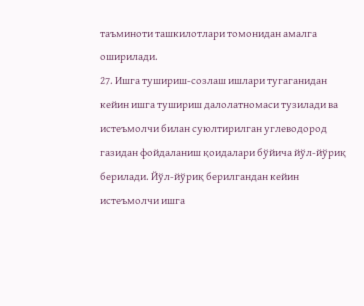таъминоти ташкилотлари томонидан амалга оширилади.
27. Ишга тушириш-созлаш ишлари тугаганидан кейин ишга тушириш далолатномаси тузилади ва истеъмолчи билан суюлтирилган углеводород газидан фойдаланиш қоидалари бўйича йўл-йўриқ берилади. Йўл-йўриқ берилгандан кейин истеъмолчи ишга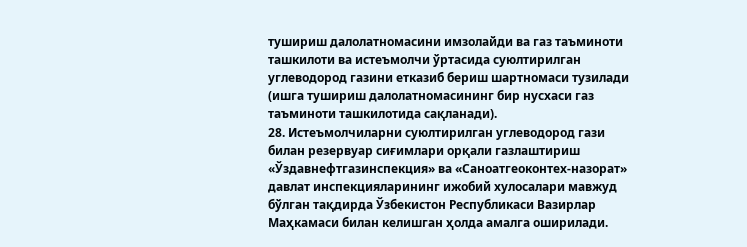тушириш далолатномасини имзолайди ва газ таъминоти ташкилоти ва истеъмолчи ўртасида суюлтирилган углеводород газини етказиб бериш шартномаси тузилади (ишга тушириш далолатномасининг бир нусхаси газ таъминоти ташкилотида сақланади).
28. Истеъмолчиларни суюлтирилган углеводород гази билан резервуар сиғимлари орқали газлаштириш «Ўздавнефтгазинспекция» ва «Саноатгеоконтех-назорат» давлат инспекцияларининг ижобий хулосалари мавжуд бўлган тақдирда Ўзбекистон Республикаси Вазирлар Маҳкамаси билан келишган ҳолда амалга оширилади.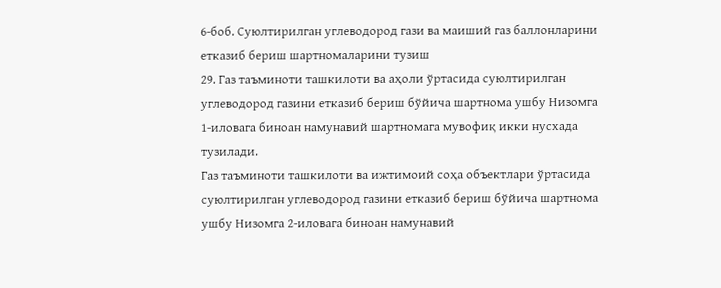6-боб. Суюлтирилган углеводород гази ва маиший газ баллонларини етказиб бериш шартномаларини тузиш
29. Газ таъминоти ташкилоти ва аҳоли ўртасида суюлтирилган углеводород газини етказиб бериш бўйича шартнома ушбу Низомга 1-иловага биноан намунавий шартномага мувофиқ икки нусхада тузилади.
Газ таъминоти ташкилоти ва ижтимоий соҳа объектлари ўртасида суюлтирилган углеводород газини етказиб бериш бўйича шартнома ушбу Низомга 2-иловага биноан намунавий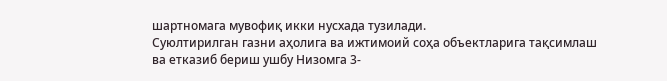шартномага мувофиқ икки нусхада тузилади.
Суюлтирилган газни аҳолига ва ижтимоий соҳа объектларига тақсимлаш ва етказиб бериш ушбу Низомга 3-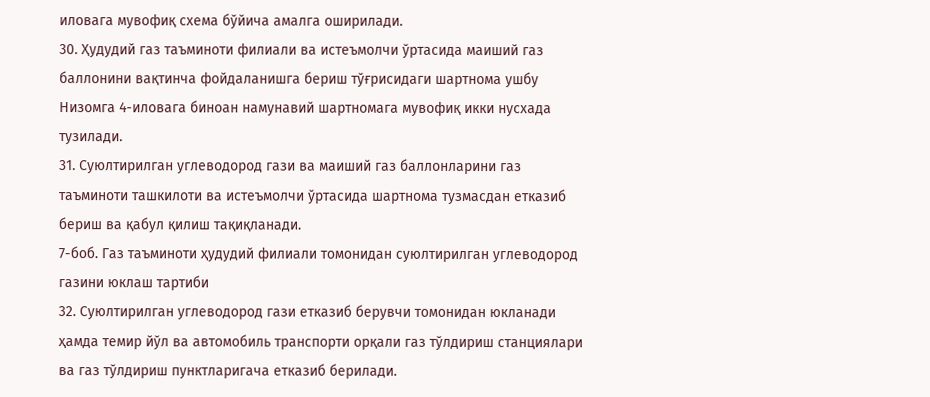иловага мувофиқ схема бўйича амалга оширилади.
30. Ҳудудий газ таъминоти филиали ва истеъмолчи ўртасида маиший газ баллонини вақтинча фойдаланишга бериш тўғрисидаги шартнома ушбу Низомга 4-иловага биноан намунавий шартномага мувофиқ икки нусхада тузилади.
31. Суюлтирилган углеводород гази ва маиший газ баллонларини газ таъминоти ташкилоти ва истеъмолчи ўртасида шартнома тузмасдан етказиб бериш ва қабул қилиш тақиқланади.
7-боб. Газ таъминоти ҳудудий филиали томонидан суюлтирилган углеводород газини юклаш тартиби
32. Суюлтирилган углеводород гази етказиб берувчи томонидан юкланади ҳамда темир йўл ва автомобиль транспорти орқали газ тўлдириш станциялари ва газ тўлдириш пунктларигача етказиб берилади.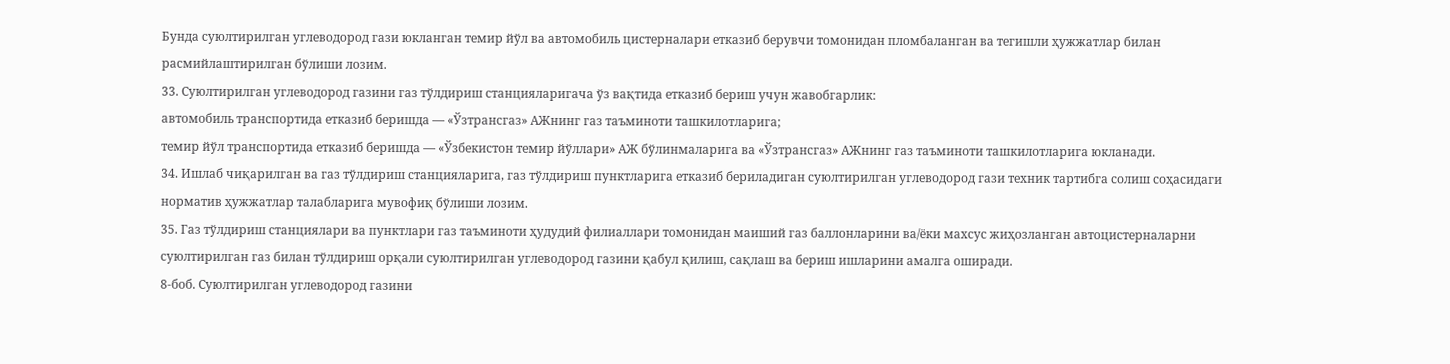Бунда суюлтирилган углеводород гази юкланган темир йўл ва автомобиль цистерналари етказиб берувчи томонидан пломбаланган ва тегишли ҳужжатлар билан расмийлаштирилган бўлиши лозим.
33. Суюлтирилган углеводород газини газ тўлдириш станцияларигача ўз вақтида етказиб бериш учун жавобгарлик:
автомобиль транспортида етказиб беришда — «Ўзтрансгаз» АЖнинг газ таъминоти ташкилотларига;
темир йўл транспортида етказиб беришда — «Ўзбекистон темир йўллари» АЖ бўлинмаларига ва «Ўзтрансгаз» АЖнинг газ таъминоти ташкилотларига юкланади.
34. Ишлаб чиқарилган ва газ тўлдириш станцияларига, газ тўлдириш пунктларига етказиб бериладиган суюлтирилган углеводород гази техник тартибга солиш соҳасидаги норматив ҳужжатлар талабларига мувофиқ бўлиши лозим.
35. Газ тўлдириш станциялари ва пунктлари газ таъминоти ҳудудий филиаллари томонидан маиший газ баллонларини ва/ёки махсус жиҳозланган автоцистерналарни суюлтирилган газ билан тўлдириш орқали суюлтирилган углеводород газини қабул қилиш, сақлаш ва бериш ишларини амалга оширади.
8-боб. Суюлтирилган углеводород газини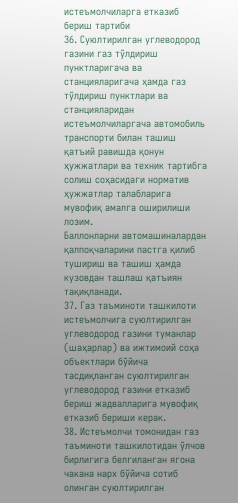истеъмолчиларга етказиб бериш тартиби
36. Суюлтирилган углеводород газини газ тўлдириш пунктларигача ва станцияларигача ҳамда газ тўлдириш пунктлари ва станцияларидан истеъмолчиларгача автомобиль транспорти билан ташиш қатъий равишда қонун ҳужжатлари ва техник тартибга солиш соҳасидаги норматив ҳужжатлар талабларига мувофиқ амалга оширилиши лозим.
Баллонларни автомашиналардан қалпоқчаларини пастга қилиб тушириш ва ташиш ҳамда кузовдан ташлаш қатъиян тақиқланади.
37. Газ таъминоти ташкилоти истеъмолчига суюлтирилган углеводород газини туманлар (шаҳарлар) ва ижтимоий соҳа объектлари бўйича тасдиқланган суюлтирилган углеводород газини етказиб бериш жадвалларига мувофиқ етказиб бериши керак.
38. Истеъмолчи томонидан газ таъминоти ташкилотидан ўлчов бирлигига белгиланган ягона чакана нарх бўйича сотиб олинган суюлтирилган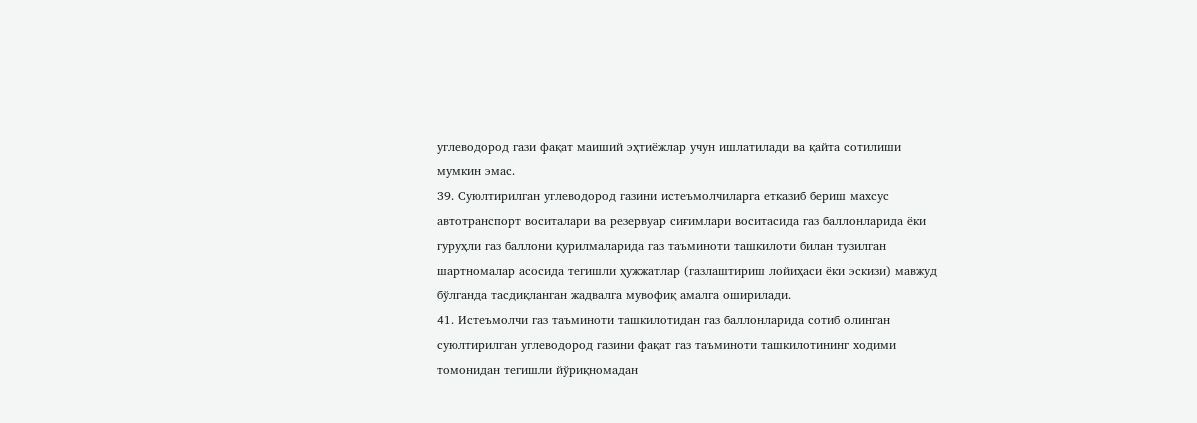углеводород гази фақат маиший эҳтиёжлар учун ишлатилади ва қайта сотилиши мумкин эмас.
39. Суюлтирилган углеводород газини истеъмолчиларга етказиб бериш махсус автотранспорт воситалари ва резервуар сиғимлари воситасида газ баллонларида ёки гуруҳли газ баллони қурилмаларида газ таъминоти ташкилоти билан тузилган шартномалар асосида тегишли ҳужжатлар (газлаштириш лойиҳаси ёки эскизи) мавжуд бўлганда тасдиқланган жадвалга мувофиқ амалга оширилади.
41. Истеъмолчи газ таъминоти ташкилотидан газ баллонларида сотиб олинган суюлтирилган углеводород газини фақат газ таъминоти ташкилотининг ходими томонидан тегишли йўриқномадан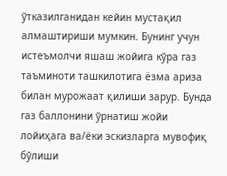ўтказилганидан кейин мустақил алмаштириши мумкин. Бунинг учун истеъмолчи яшаш жойига кўра газ таъминоти ташкилотига ёзма ариза билан мурожаат қилиши зарур. Бунда газ баллонини ўрнатиш жойи лойиҳага ва/ёки эскизларга мувофиқ бўлиши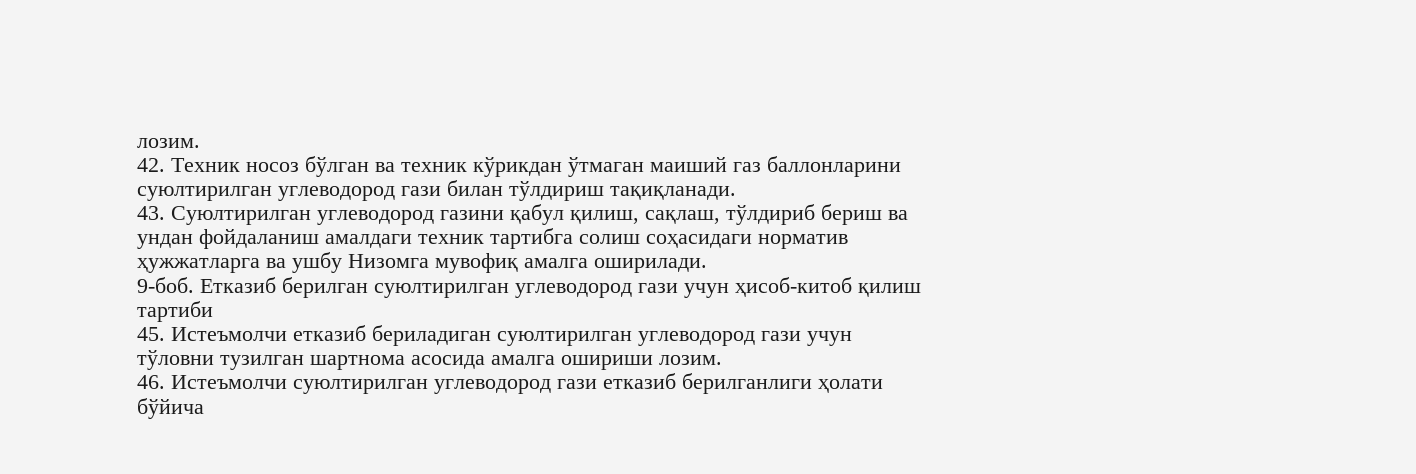лозим.
42. Техник носоз бўлган ва техник кўрикдан ўтмаган маиший газ баллонларини суюлтирилган углеводород гази билан тўлдириш тақиқланади.
43. Суюлтирилган углеводород газини қабул қилиш, сақлаш, тўлдириб бериш ва ундан фойдаланиш амалдаги техник тартибга солиш соҳасидаги норматив ҳужжатларга ва ушбу Низомга мувофиқ амалга оширилади.
9-боб. Етказиб берилган суюлтирилган углеводород гази учун ҳисоб-китоб қилиш тартиби
45. Истеъмолчи етказиб бериладиган суюлтирилган углеводород гази учун тўловни тузилган шартнома асосида амалга ошириши лозим.
46. Истеъмолчи суюлтирилган углеводород гази етказиб берилганлиги ҳолати бўйича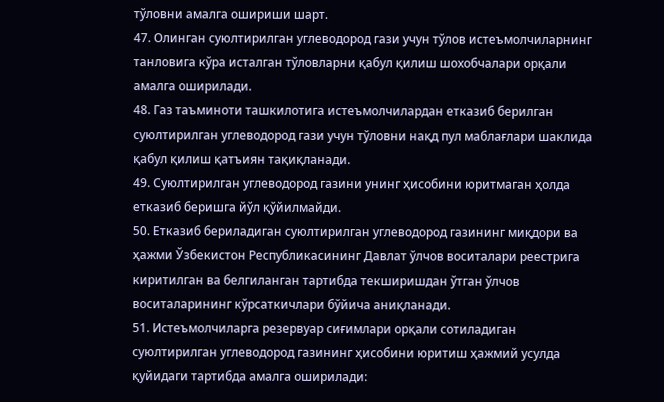тўловни амалга ошириши шарт.
47. Олинган суюлтирилган углеводород гази учун тўлов истеъмолчиларнинг танловига кўра исталган тўловларни қабул қилиш шохобчалари орқали амалга оширилади.
48. Газ таъминоти ташкилотига истеъмолчилардан етказиб берилган суюлтирилган углеводород гази учун тўловни нақд пул маблағлари шаклида қабул қилиш қатъиян тақиқланади.
49. Суюлтирилган углеводород газини унинг ҳисобини юритмаган ҳолда етказиб беришга йўл қўйилмайди.
50. Етказиб бериладиган суюлтирилган углеводород газининг миқдори ва ҳажми Ўзбекистон Республикасининг Давлат ўлчов воситалари реестрига киритилган ва белгиланган тартибда текширишдан ўтган ўлчов воситаларининг кўрсаткичлари бўйича аниқланади.
51. Истеъмолчиларга резервуар сиғимлари орқали сотиладиган суюлтирилган углеводород газининг ҳисобини юритиш ҳажмий усулда қуйидаги тартибда амалга оширилади: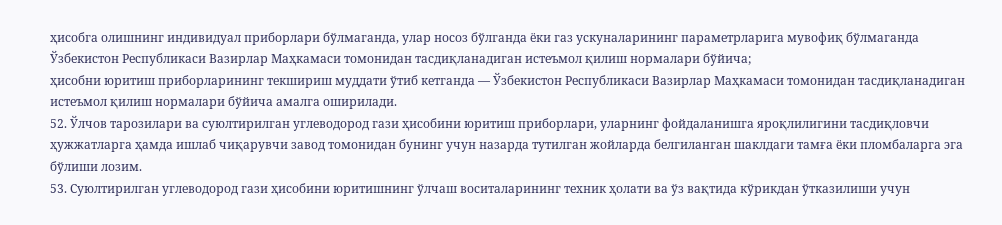ҳисобга олишнинг индивидуал приборлари бўлмаганда, улар носоз бўлганда ёки газ ускуналарининг параметрларига мувофиқ бўлмаганда Ўзбекистон Республикаси Вазирлар Маҳкамаси томонидан тасдиқланадиган истеъмол қилиш нормалари бўйича;
ҳисобни юритиш приборларининг текшириш муддати ўтиб кетганда — Ўзбекистон Республикаси Вазирлар Маҳкамаси томонидан тасдиқланадиган истеъмол қилиш нормалари бўйича амалга оширилади.
52. Ўлчов тарозилари ва суюлтирилган углеводород гази ҳисобини юритиш приборлари, уларнинг фойдаланишга яроқлилигини тасдиқловчи ҳужжатларга ҳамда ишлаб чиқарувчи завод томонидан бунинг учун назарда тутилган жойларда белгиланган шаклдаги тамға ёки пломбаларга эга бўлиши лозим.
53. Суюлтирилган углеводород гази ҳисобини юритишнинг ўлчаш воситаларининг техник ҳолати ва ўз вақтида кўрикдан ўтказилиши учун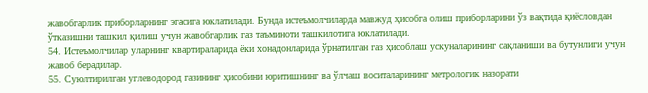жавобгарлик приборларнинг эгасига юклатилади. Бунда истеъмолчиларда мавжуд ҳисобга олиш приборларини ўз вақтида қиёсловдан ўтказишни ташкил қилиш учун жавобгарлик газ таъминоти ташкилотига юклатилади.
54. Истеъмолчилар уларнинг квартираларида ёки хонадонларида ўрнатилган газ ҳисоблаш ускуналарининг сақланиши ва бутунлиги учун жавоб берадилар.
55. Суюлтирилган углеводород газининг ҳисобини юритишнинг ва ўлчаш воситаларининг метрологик назорати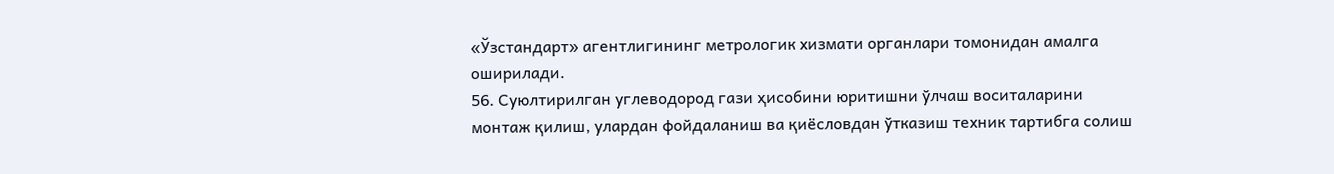«Ўзстандарт» агентлигининг метрологик хизмати органлари томонидан амалга оширилади.
56. Суюлтирилган углеводород гази ҳисобини юритишни ўлчаш воситаларини монтаж қилиш, улардан фойдаланиш ва қиёсловдан ўтказиш техник тартибга солиш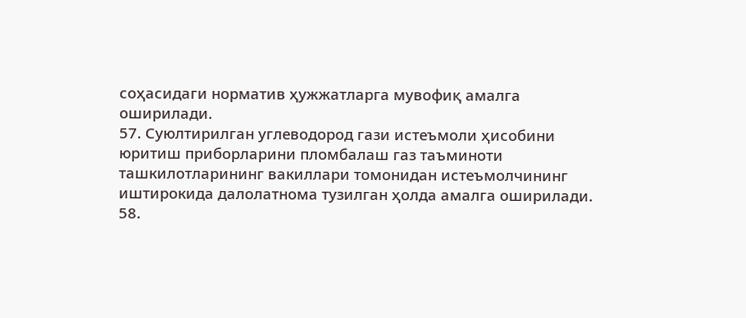соҳасидаги норматив ҳужжатларга мувофиқ амалга оширилади.
57. Суюлтирилган углеводород гази истеъмоли ҳисобини юритиш приборларини пломбалаш газ таъминоти ташкилотларининг вакиллари томонидан истеъмолчининг иштирокида далолатнома тузилган ҳолда амалга оширилади.
58.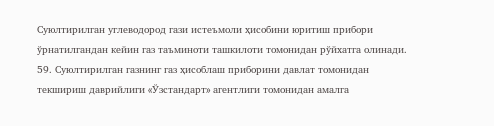Суюлтирилган углеводород гази истеъмоли ҳисобини юритиш прибори ўрнатилгандан кейин газ таъминоти ташкилоти томонидан рўйхатга олинади.
59. Суюлтирилган газнинг газ ҳисоблаш приборини давлат томонидан текшириш даврийлиги «Ўзстандарт» агентлиги томонидан амалга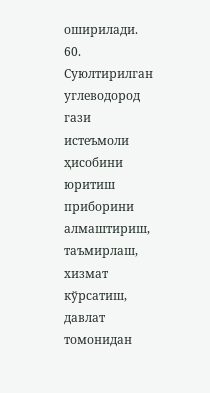оширилади.
60. Суюлтирилган углеводород гази истеъмоли ҳисобини юритиш приборини алмаштириш, таъмирлаш, хизмат кўрсатиш, давлат томонидан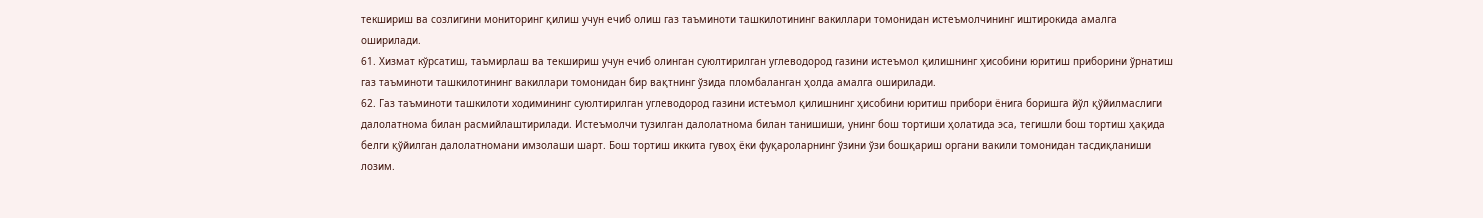текшириш ва созлигини мониторинг қилиш учун ечиб олиш газ таъминоти ташкилотининг вакиллари томонидан истеъмолчининг иштирокида амалга оширилади.
61. Хизмат кўрсатиш, таъмирлаш ва текшириш учун ечиб олинган суюлтирилган углеводород газини истеъмол қилишнинг ҳисобини юритиш приборини ўрнатиш газ таъминоти ташкилотининг вакиллари томонидан бир вақтнинг ўзида пломбаланган ҳолда амалга оширилади.
62. Газ таъминоти ташкилоти ходимининг суюлтирилган углеводород газини истеъмол қилишнинг ҳисобини юритиш прибори ёнига боришга йўл қўйилмаслиги далолатнома билан расмийлаштирилади. Истеъмолчи тузилган далолатнома билан танишиши, унинг бош тортиши ҳолатида эса, тегишли бош тортиш ҳақида белги қўйилган далолатномани имзолаши шарт. Бош тортиш иккита гувоҳ ёки фуқароларнинг ўзини ўзи бошқариш органи вакили томонидан тасдиқланиши лозим.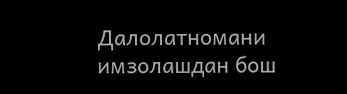Далолатномани имзолашдан бош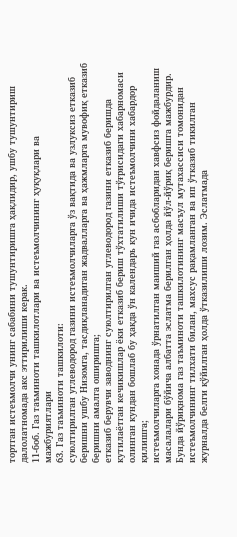тортган истеъмолчи унинг сабабини тушунтиришга ҳақлидир, ушбу тушунтириш далолатномада акс эттирилиши керак.
11-боб. Газ таъминоти ташкилотлари ва истеъмолчининг ҳуқуқлари ва мажбуриятлари
63. Газ таъминоти ташкилоти:
суюлтирилган углеводород газини истеъмолчиларга ўз вақтида ва узлуксиз етказиб беришни ушбу Низомга, тасдиқланадиган жадвалларга ва ҳажмларга мувофиқ етказиб беришни амалга оширишга;
етказиб берувчи заводнинг суюлтирилган углеводород газини етказиб беришда кутилаётган кечикишлар ёки етказиб бериш тўхтатилиши тўғрисидаги хабарномаси олинган кундан бошлаб бу ҳақда ўн календарь кун ичида истеъмолчини хабардор қилишга;
истеъмолчиларга хонада ўрнатилган маиший газ асбобларидан хавфсиз фойдаланиш масалалари бўйича албатта эслатма берилган ҳолда йўл-йўриқ беришга мажбурдир. Бунда йўриқнома газ таъминоти ташкилотининг масъул мутахассиси томонидан истеъмолчининг тилхати билан, махсус рақамланган ва ип ўтказиб тикилган журналда белги қўйилган ҳолда ўтказилиши лозим. Эслатмада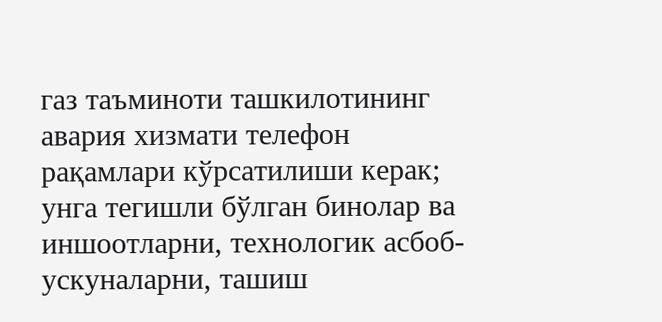газ таъминоти ташкилотининг авария хизмати телефон рақамлари кўрсатилиши керак;
унга тегишли бўлган бинолар ва иншоотларни, технологик асбоб-ускуналарни, ташиш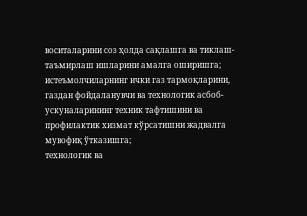воситаларини соз ҳолда сақлашга ва тиклаш-таъмирлаш ишларини амалга оширишга;
истеъмолчиларнинг ички газ тармоқларини, газдан фойдаланувчи ва технологик асбоб-ускуналарининг техник тафтишини ва профилактик хизмат кўрсатишни жадвалга мувофиқ ўтказишга;
технологик ва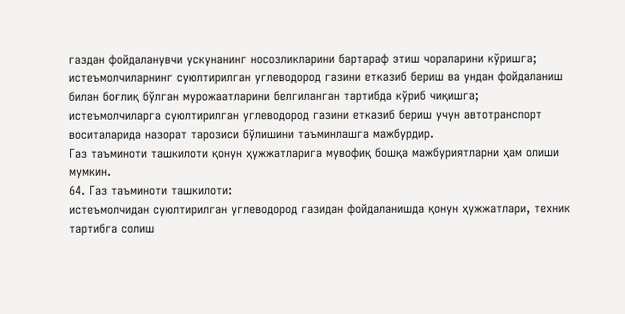газдан фойдаланувчи ускунанинг носозликларини бартараф этиш чораларини кўришга;
истеъмолчиларнинг суюлтирилган углеводород газини етказиб бериш ва ундан фойдаланиш билан боғлиқ бўлган мурожаатларини белгиланган тартибда кўриб чиқишга;
истеъмолчиларга суюлтирилган углеводород газини етказиб бериш учун автотранспорт воситаларида назорат тарозиси бўлишини таъминлашга мажбурдир.
Газ таъминоти ташкилоти қонун ҳужжатларига мувофиқ бошқа мажбуриятларни ҳам олиши мумкин.
64. Газ таъминоти ташкилоти:
истеъмолчидан суюлтирилган углеводород газидан фойдаланишда қонун ҳужжатлари, техник тартибга солиш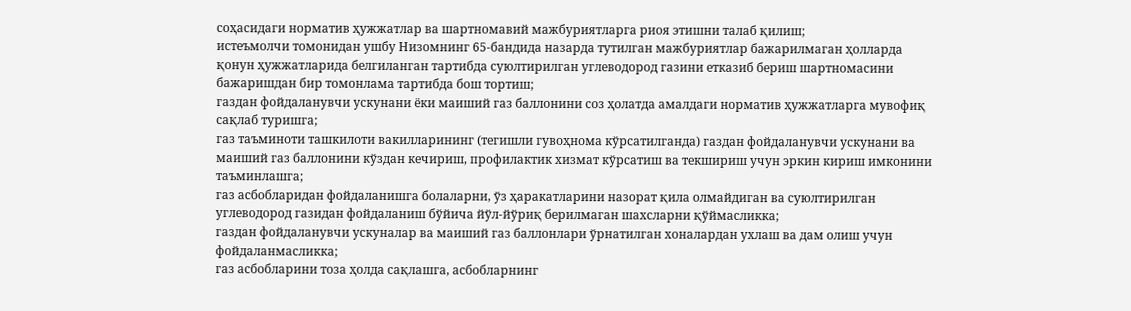соҳасидаги норматив ҳужжатлар ва шартномавий мажбуриятларга риоя этишни талаб қилиш;
истеъмолчи томонидан ушбу Низомнинг 65-бандида назарда тутилган мажбуриятлар бажарилмаган ҳолларда қонун ҳужжатларида белгиланган тартибда суюлтирилган углеводород газини етказиб бериш шартномасини бажаришдан бир томонлама тартибда бош тортиш;
газдан фойдаланувчи ускунани ёки маиший газ баллонини соз ҳолатда амалдаги норматив ҳужжатларга мувофиқ сақлаб туришга;
газ таъминоти ташкилоти вакилларининг (тегишли гувоҳнома кўрсатилганда) газдан фойдаланувчи ускунани ва маиший газ баллонини кўздан кечириш, профилактик хизмат кўрсатиш ва текшириш учун эркин кириш имконини таъминлашга;
газ асбобларидан фойдаланишга болаларни, ўз ҳаракатларини назорат қила олмайдиган ва суюлтирилган углеводород газидан фойдаланиш бўйича йўл-йўриқ берилмаган шахсларни қўймасликка;
газдан фойдаланувчи ускуналар ва маиший газ баллонлари ўрнатилган хоналардан ухлаш ва дам олиш учун фойдаланмасликка;
газ асбобларини тоза ҳолда сақлашга, асбобларнинг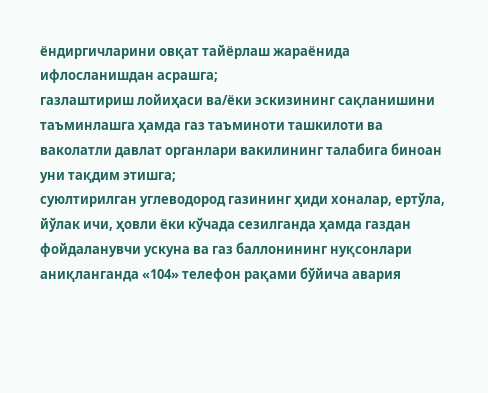ёндиргичларини овқат тайёрлаш жараёнида ифлосланишдан асрашга;
газлаштириш лойиҳаси ва/ёки эскизининг сақланишини таъминлашга ҳамда газ таъминоти ташкилоти ва ваколатли давлат органлари вакилининг талабига биноан уни тақдим этишга;
суюлтирилган углеводород газининг ҳиди хоналар, ертўла, йўлак ичи, ҳовли ёки кўчада сезилганда ҳамда газдан фойдаланувчи ускуна ва газ баллонининг нуқсонлари аниқланганда «104» телефон рақами бўйича авария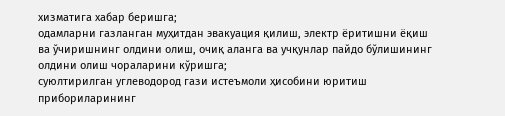хизматига хабар беришга;
одамларни газланган муҳитдан эвакуация қилиш, электр ёритишни ёқиш ва ўчиришнинг олдини олиш, очиқ аланга ва учқунлар пайдо бўлишининг олдини олиш чораларини кўришга;
суюлтирилган углеводород гази истеъмоли ҳисобини юритиш прибориларининг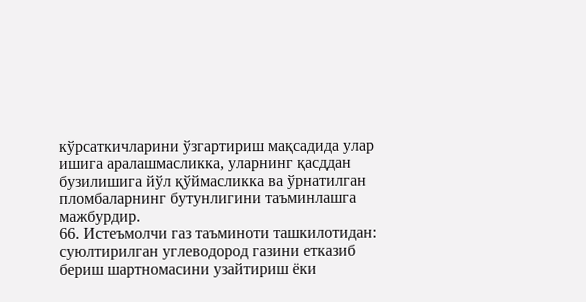кўрсаткичларини ўзгартириш мақсадида улар ишига аралашмасликка, уларнинг қасддан бузилишига йўл қўймасликка ва ўрнатилган пломбаларнинг бутунлигини таъминлашга мажбурдир.
66. Истеъмолчи газ таъминоти ташкилотидан:
суюлтирилган углеводород газини етказиб бериш шартномасини узайтириш ёки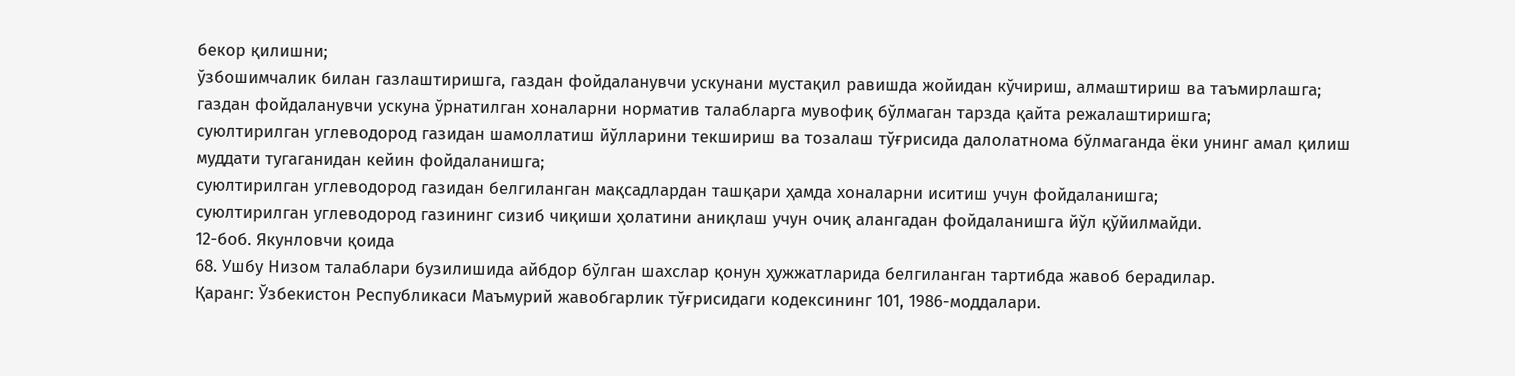бекор қилишни;
ўзбошимчалик билан газлаштиришга, газдан фойдаланувчи ускунани мустақил равишда жойидан кўчириш, алмаштириш ва таъмирлашга;
газдан фойдаланувчи ускуна ўрнатилган хоналарни норматив талабларга мувофиқ бўлмаган тарзда қайта режалаштиришга;
суюлтирилган углеводород газидан шамоллатиш йўлларини текшириш ва тозалаш тўғрисида далолатнома бўлмаганда ёки унинг амал қилиш муддати тугаганидан кейин фойдаланишга;
суюлтирилган углеводород газидан белгиланган мақсадлардан ташқари ҳамда хоналарни иситиш учун фойдаланишга;
суюлтирилган углеводород газининг сизиб чиқиши ҳолатини аниқлаш учун очиқ алангадан фойдаланишга йўл қўйилмайди.
12-боб. Якунловчи қоида
68. Ушбу Низом талаблари бузилишида айбдор бўлган шахслар қонун ҳужжатларида белгиланган тартибда жавоб берадилар.
Қаранг: Ўзбекистон Республикаси Маъмурий жавобгарлик тўғрисидаги кодексининг 101, 1986-моддалари.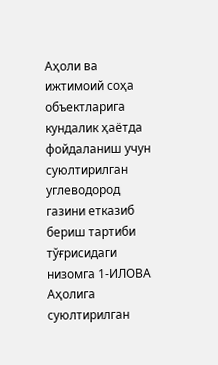Аҳоли ва ижтимоий соҳа объектларига кундалик ҳаётда фойдаланиш учун суюлтирилган углеводород газини етказиб бериш тартиби тўғрисидаги низомга 1-ИЛОВА
Аҳолига суюлтирилган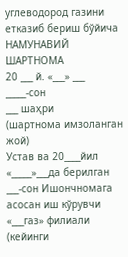углеводород газини етказиб бериш бўйича НАМУНАВИЙ ШАРТНОМА
20 ___ й. «___» ___
_____-сон
___ шаҳри
(шартнома имзоланган жой)
Устав ва 20____йил «_____»___да берилган ___-сон Ишончномага асосан иш кўрувчи «___газ» филиали (кейинги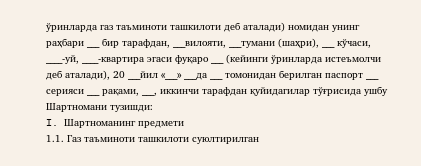ўринларда газ таъминоти ташкилоти деб аталади) номидан унинг раҳбари ___ бир тарафдан, ___вилояти, ___тумани (шаҳри), ___ кўчаси, ____-уй, ____-квартира эгаси фуқаро ___ (кейинги ўринларда истеъмолчи деб аталади), 20 ___йил «___» ___да ___ томонидан берилган паспорт ___ серияси ___ рақами, ___, иккинчи тарафдан қуйидагилар тўғрисида ушбу Шартномани тузишди:
I. Шартноманинг предмети
1.1. Газ таъминоти ташкилоти суюлтирилган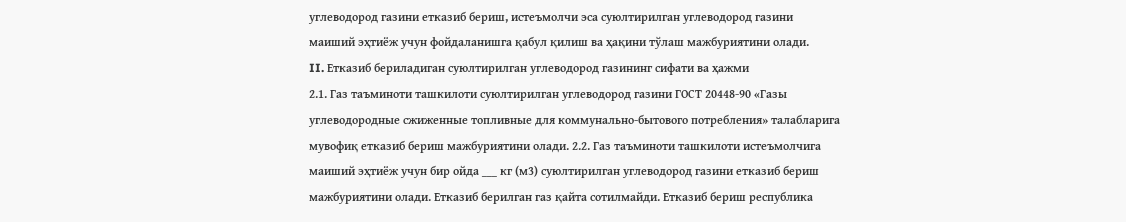углеводород газини етказиб бериш, истеъмолчи эса суюлтирилган углеводород газини маиший эҳтиёж учун фойдаланишга қабул қилиш ва ҳақини тўлаш мажбуриятини олади.
II. Етказиб бериладиган суюлтирилган углеводород газининг сифати ва ҳажми
2.1. Газ таъминоти ташкилоти суюлтирилган углеводород газини ГОСТ 20448-90 «Газы углеводородные сжиженные топливные для коммунально-бытового потребления» талабларига мувофиқ етказиб бериш мажбуриятини олади. 2.2. Газ таъминоти ташкилоти истеъмолчига маиший эҳтиёж учун бир ойда ___ кг (м3) суюлтирилган углеводород газини етказиб бериш мажбуриятини олади. Етказиб берилган газ қайта сотилмайди. Етказиб бериш республика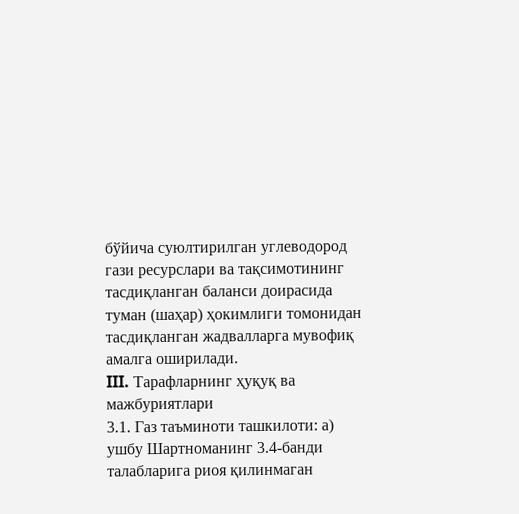бўйича суюлтирилган углеводород гази ресурслари ва тақсимотининг тасдиқланган баланси доирасида туман (шаҳар) ҳокимлиги томонидан тасдиқланган жадвалларга мувофиқ амалга оширилади.
III. Тарафларнинг ҳуқуқ ва мажбуриятлари
3.1. Газ таъминоти ташкилоти: а) ушбу Шартноманинг 3.4-банди талабларига риоя қилинмаган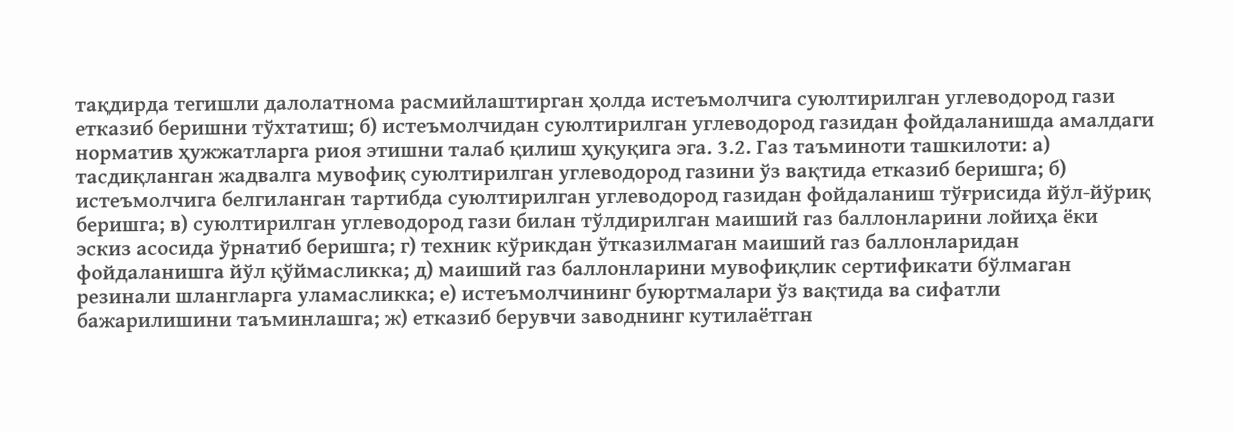тақдирда тегишли далолатнома расмийлаштирган ҳолда истеъмолчига суюлтирилган углеводород гази етказиб беришни тўхтатиш; б) истеъмолчидан суюлтирилган углеводород газидан фойдаланишда амалдаги норматив ҳужжатларга риоя этишни талаб қилиш ҳуқуқига эга. 3.2. Газ таъминоти ташкилоти: а) тасдиқланган жадвалга мувофиқ суюлтирилган углеводород газини ўз вақтида етказиб беришга; б) истеъмолчига белгиланган тартибда суюлтирилган углеводород газидан фойдаланиш тўғрисида йўл-йўриқ беришга; в) суюлтирилган углеводород гази билан тўлдирилган маиший газ баллонларини лойиҳа ёки эскиз асосида ўрнатиб беришга; г) техник кўрикдан ўтказилмаган маиший газ баллонларидан фойдаланишга йўл қўймасликка; д) маиший газ баллонларини мувофиқлик сертификати бўлмаган резинали шлангларга уламасликка; е) истеъмолчининг буюртмалари ўз вақтида ва сифатли бажарилишини таъминлашга; ж) етказиб берувчи заводнинг кутилаётган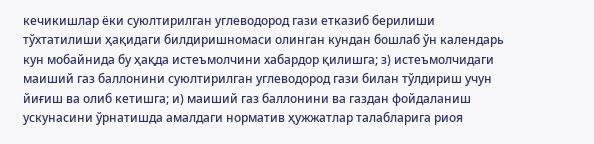кечикишлар ёки суюлтирилган углеводород гази етказиб берилиши тўхтатилиши ҳақидаги билдиришномаси олинган кундан бошлаб ўн календарь кун мобайнида бу ҳақда истеъмолчини хабардор қилишга; з) истеъмолчидаги маиший газ баллонини суюлтирилган углеводород гази билан тўлдириш учун йиғиш ва олиб кетишга; и) маиший газ баллонини ва газдан фойдаланиш ускунасини ўрнатишда амалдаги норматив ҳужжатлар талабларига риоя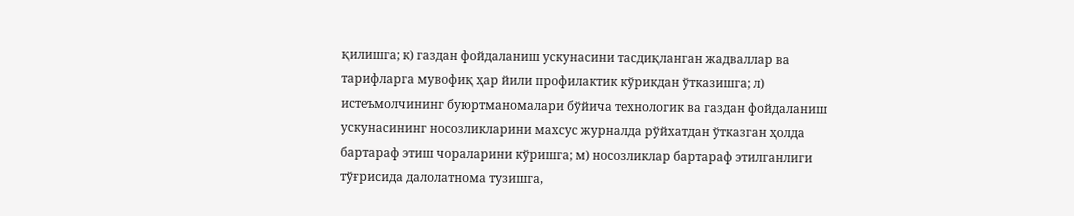қилишга; к) газдан фойдаланиш ускунасини тасдиқланган жадваллар ва тарифларга мувофиқ ҳар йили профилактик кўрикдан ўтказишга; л) истеъмолчининг буюртманомалари бўйича технологик ва газдан фойдаланиш ускунасининг носозликларини махсус журналда рўйхатдан ўтказган ҳолда бартараф этиш чораларини кўришга; м) носозликлар бартараф этилганлиги тўғрисида далолатнома тузишга,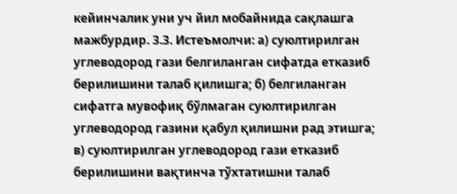кейинчалик уни уч йил мобайнида сақлашга мажбурдир. 3.3. Истеъмолчи: а) суюлтирилган углеводород гази белгиланган сифатда етказиб берилишини талаб қилишга; б) белгиланган сифатга мувофиқ бўлмаган суюлтирилган углеводород газини қабул қилишни рад этишга; в) суюлтирилган углеводород гази етказиб берилишини вақтинча тўхтатишни талаб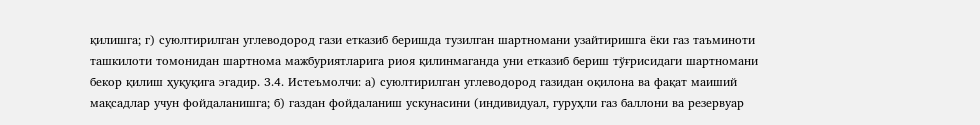қилишга; г) суюлтирилган углеводород гази етказиб беришда тузилган шартномани узайтиришга ёки газ таъминоти ташкилоти томонидан шартнома мажбуриятларига риоя қилинмаганда уни етказиб бериш тўғрисидаги шартномани бекор қилиш ҳуқуқига эгадир. 3.4. Истеъмолчи: а) суюлтирилган углеводород газидан оқилона ва фақат маиший мақсадлар учун фойдаланишга; б) газдан фойдаланиш ускунасини (индивидуал, гуруҳли газ баллони ва резервуар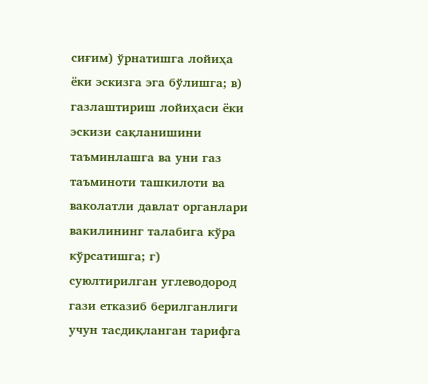сиғим) ўрнатишга лойиҳа ёки эскизга эга бўлишга; в) газлаштириш лойиҳаси ёки эскизи сақланишини таъминлашга ва уни газ таъминоти ташкилоти ва ваколатли давлат органлари вакилининг талабига кўра кўрсатишга; г) суюлтирилган углеводород гази етказиб берилганлиги учун тасдиқланган тарифга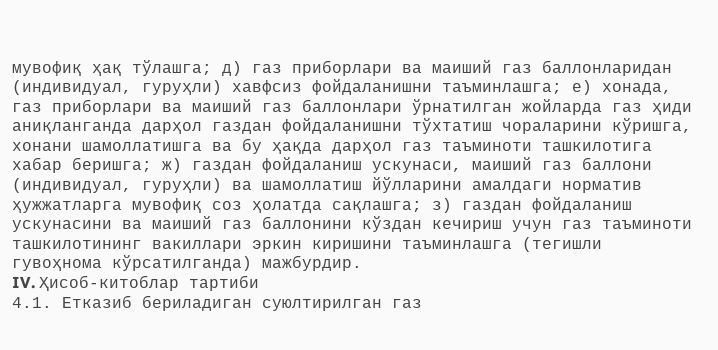мувофиқ ҳақ тўлашга; д) газ приборлари ва маиший газ баллонларидан (индивидуал, гуруҳли) хавфсиз фойдаланишни таъминлашга; е) хонада, газ приборлари ва маиший газ баллонлари ўрнатилган жойларда газ ҳиди аниқланганда дарҳол газдан фойдаланишни тўхтатиш чораларини кўришга, хонани шамоллатишга ва бу ҳақда дарҳол газ таъминоти ташкилотига хабар беришга; ж) газдан фойдаланиш ускунаси, маиший газ баллони (индивидуал, гуруҳли) ва шамоллатиш йўлларини амалдаги норматив ҳужжатларга мувофиқ соз ҳолатда сақлашга; з) газдан фойдаланиш ускунасини ва маиший газ баллонини кўздан кечириш учун газ таъминоти ташкилотининг вакиллари эркин киришини таъминлашга (тегишли гувоҳнома кўрсатилганда) мажбурдир.
IV. Ҳисоб-китоблар тартиби
4.1. Етказиб бериладиган суюлтирилган газ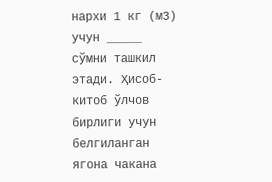нархи 1 кг (м3) учун _____ сўмни ташкил этади. Ҳисоб-китоб ўлчов бирлиги учун белгиланган ягона чакана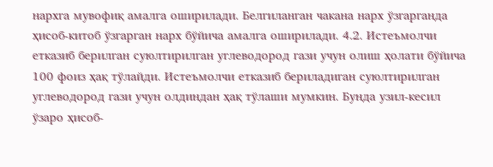нархга мувофиқ амалга оширилади. Белгиланган чакана нарх ўзгарганда ҳисоб-китоб ўзгарган нарх бўйича амалга оширилади. 4.2. Истеъмолчи етказиб берилган суюлтирилган углеводород гази учун олиш ҳолати бўйича 100 фоиз ҳақ тўлайди. Истеъмолчи етказиб бериладиган суюлтирилган углеводород гази учун олдиндан ҳақ тўлаши мумкин. Бунда узил-кесил ўзаро ҳисоб-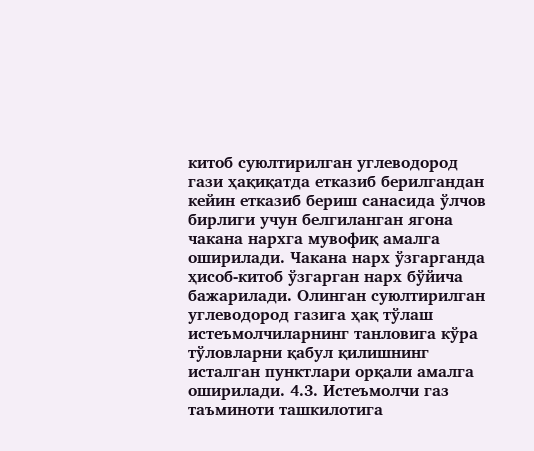китоб суюлтирилган углеводород гази ҳақиқатда етказиб берилгандан кейин етказиб бериш санасида ўлчов бирлиги учун белгиланган ягона чакана нархга мувофиқ амалга оширилади. Чакана нарх ўзгарганда ҳисоб-китоб ўзгарган нарх бўйича бажарилади. Олинган суюлтирилган углеводород газига ҳақ тўлаш истеъмолчиларнинг танловига кўра тўловларни қабул қилишнинг исталган пунктлари орқали амалга оширилади. 4.3. Истеъмолчи газ таъминоти ташкилотига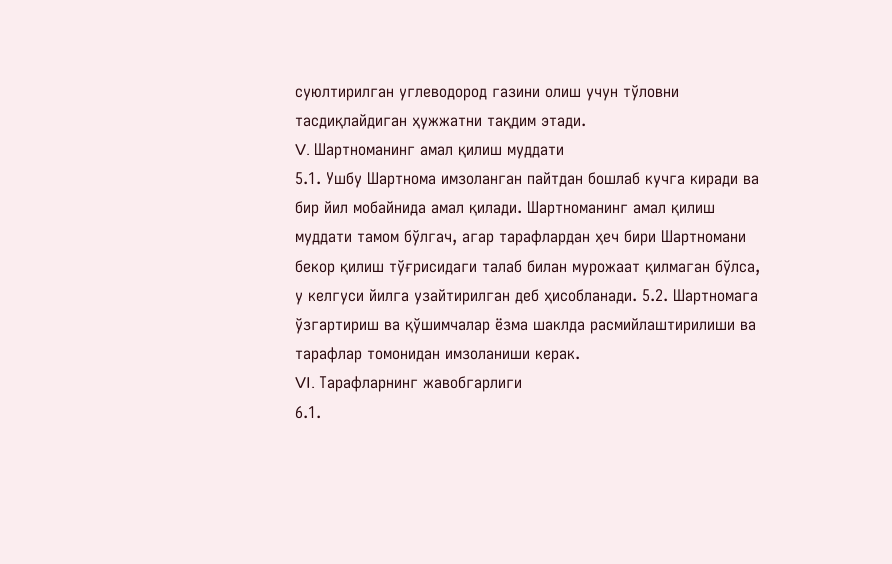суюлтирилган углеводород газини олиш учун тўловни тасдиқлайдиган ҳужжатни тақдим этади.
V. Шартноманинг амал қилиш муддати
5.1. Ушбу Шартнома имзоланган пайтдан бошлаб кучга киради ва бир йил мобайнида амал қилади. Шартноманинг амал қилиш муддати тамом бўлгач, агар тарафлардан ҳеч бири Шартномани бекор қилиш тўғрисидаги талаб билан мурожаат қилмаган бўлса, у келгуси йилга узайтирилган деб ҳисобланади. 5.2. Шартномага ўзгартириш ва қўшимчалар ёзма шаклда расмийлаштирилиши ва тарафлар томонидан имзоланиши керак.
VI. Тарафларнинг жавобгарлиги
6.1.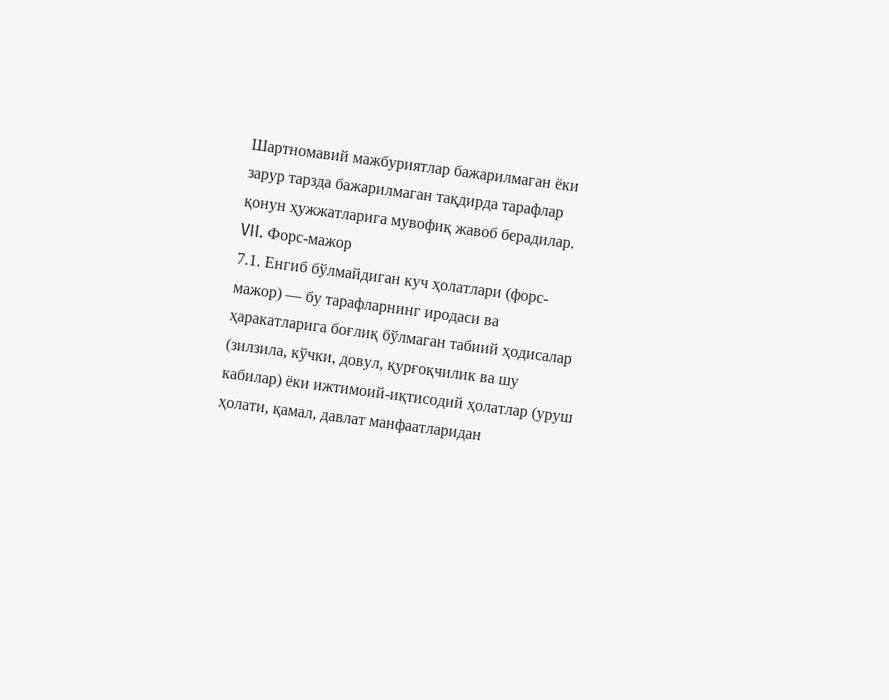Шартномавий мажбуриятлар бажарилмаган ёки зарур тарзда бажарилмаган тақдирда тарафлар қонун ҳужжатларига мувофиқ жавоб берадилар.
VII. Форс-мажор
7.1. Енгиб бўлмайдиган куч ҳолатлари (форс-мажор) — бу тарафларнинг иродаси ва ҳаракатларига боғлиқ бўлмаган табиий ҳодисалар (зилзила, кўчки, довул, қурғоқчилик ва шу кабилар) ёки ижтимоий-иқтисодий ҳолатлар (уруш ҳолати, қамал, давлат манфаатларидан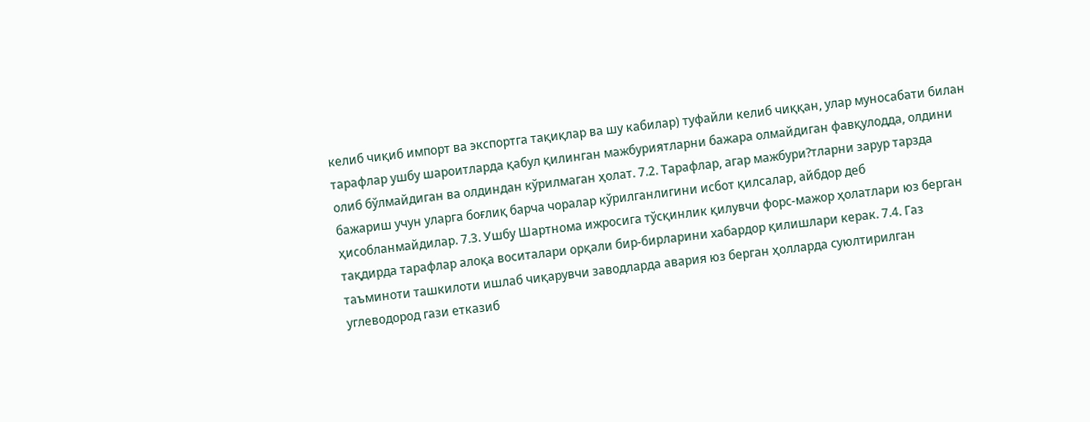келиб чиқиб импорт ва экспортга тақиқлар ва шу кабилар) туфайли келиб чиққан, улар муносабати билан тарафлар ушбу шароитларда қабул қилинган мажбуриятларни бажара олмайдиган фавқулодда, олдини олиб бўлмайдиган ва олдиндан кўрилмаган ҳолат. 7.2. Тарафлар, агар мажбури?тларни зарур тарзда бажариш учун уларга боғлиқ барча чоралар кўрилганлигини исбот қилсалар, айбдор деб ҳисобланмайдилар. 7.3. Ушбу Шартнома ижросига тўсқинлик қилувчи форс-мажор ҳолатлари юз берган тақдирда тарафлар алоқа воситалари орқали бир-бирларини хабардор қилишлари керак. 7.4. Газ таъминоти ташкилоти ишлаб чиқарувчи заводларда авария юз берган ҳолларда суюлтирилган углеводород гази етказиб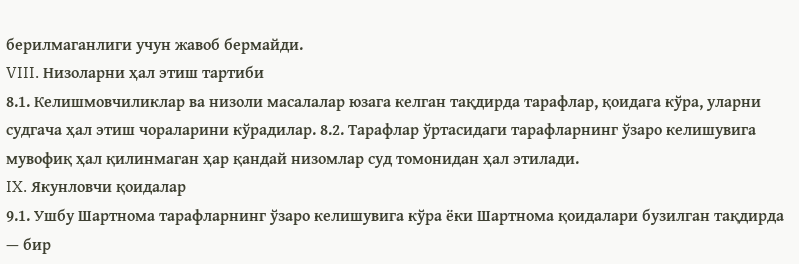берилмаганлиги учун жавоб бермайди.
VIII. Низоларни ҳал этиш тартиби
8.1. Келишмовчиликлар ва низоли масалалар юзага келган тақдирда тарафлар, қоидага кўра, уларни судгача ҳал этиш чораларини кўрадилар. 8.2. Тарафлар ўртасидаги тарафларнинг ўзаро келишувига мувофиқ ҳал қилинмаган ҳар қандай низомлар суд томонидан ҳал этилади.
IX. Якунловчи қоидалар
9.1. Ушбу Шартнома тарафларнинг ўзаро келишувига кўра ёки Шартнома қоидалари бузилган тақдирда — бир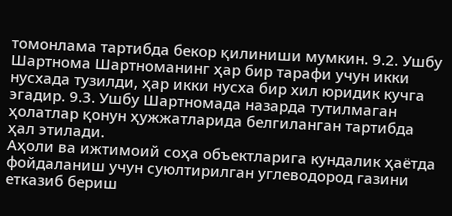томонлама тартибда бекор қилиниши мумкин. 9.2. Ушбу Шартнома Шартноманинг ҳар бир тарафи учун икки нусхада тузилди, ҳар икки нусха бир хил юридик кучга эгадир. 9.3. Ушбу Шартномада назарда тутилмаган ҳолатлар қонун ҳужжатларида белгиланган тартибда ҳал этилади.
Аҳоли ва ижтимоий соҳа объектларига кундалик ҳаётда фойдаланиш учун суюлтирилган углеводород газини етказиб бериш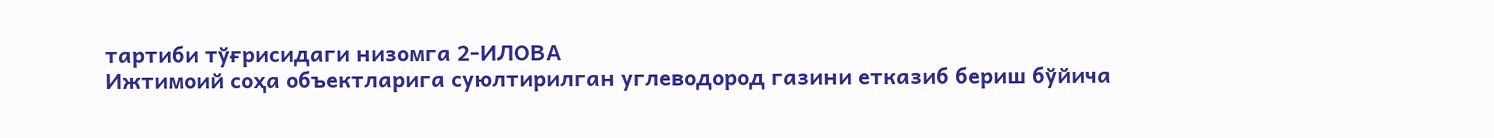тартиби тўғрисидаги низомга 2-ИЛОВА
Ижтимоий соҳа объектларига суюлтирилган углеводород газини етказиб бериш бўйича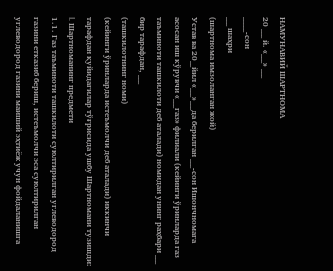НАМУНАВИЙ ШАРТНОМА
20 ___ й. «___» ___
_____-сон
___ шаҳри
(шартнома имзоланган жой)
Устав ва 20__йил «___»___да берилган ___-сон Ишончномага асосан иш кўрувчи «___газ» филиали (кейинги ўринларда газ таъминоти ташкилоти деб аталади) номидан унинг раҳбари ___ бир тарафдан, ___
(ташкилотнинг номи)
(кейинги ўринларда истеъмолчи деб аталади) иккинчи тарафдан қуйидагилар тўғрисида ушбу Шартномани тузишди:
I. Шартноманинг предмети
1.1. Газ таъминоти ташкилоти суюлтирилган углеводород газини етказиб бериш, истеъмолчи эса суюлтирилган углеводород газини маиший эҳтиёж учун фойдаланишга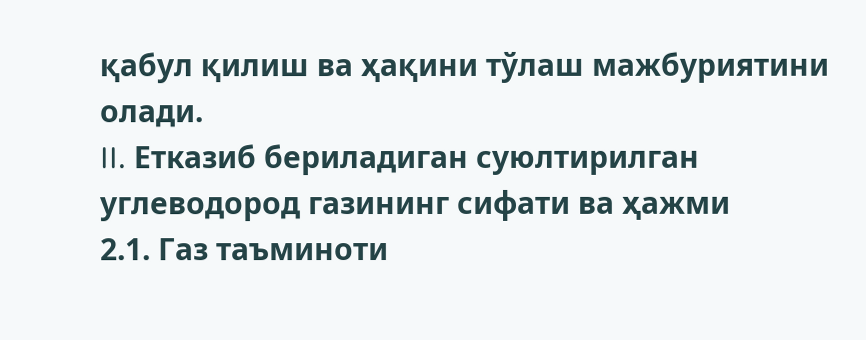қабул қилиш ва ҳақини тўлаш мажбуриятини олади.
II. Етказиб бериладиган суюлтирилган углеводород газининг сифати ва ҳажми
2.1. Газ таъминоти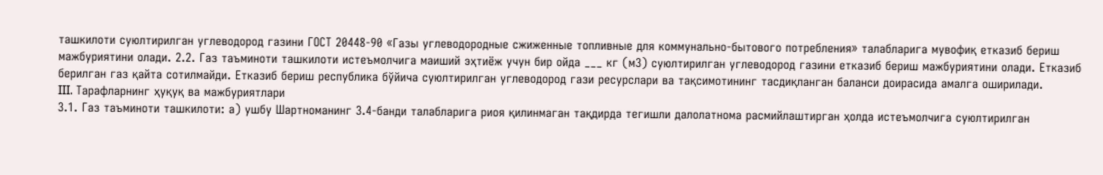ташкилоти суюлтирилган углеводород газини ГОСТ 20448-90 «Газы углеводородные сжиженные топливные для коммунально-бытового потребления» талабларига мувофиқ етказиб бериш мажбуриятини олади. 2.2. Газ таъминоти ташкилоти истеъмолчига маиший эҳтиёж учун бир ойда ___ кг (м3) суюлтирилган углеводород газини етказиб бериш мажбуриятини олади. Етказиб берилган газ қайта сотилмайди. Етказиб бериш республика бўйича суюлтирилган углеводород гази ресурслари ва тақсимотининг тасдиқланган баланси доирасида амалга оширилади.
III. Тарафларнинг ҳуқуқ ва мажбуриятлари
3.1. Газ таъминоти ташкилоти: а) ушбу Шартноманинг 3.4-банди талабларига риоя қилинмаган тақдирда тегишли далолатнома расмийлаштирган ҳолда истеъмолчига суюлтирилган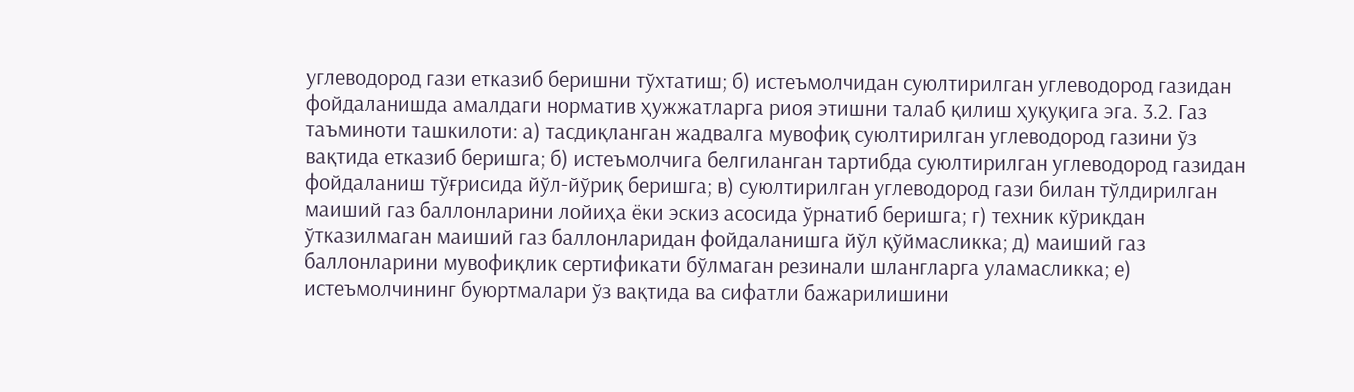углеводород гази етказиб беришни тўхтатиш; б) истеъмолчидан суюлтирилган углеводород газидан фойдаланишда амалдаги норматив ҳужжатларга риоя этишни талаб қилиш ҳуқуқига эга. 3.2. Газ таъминоти ташкилоти: а) тасдиқланган жадвалга мувофиқ суюлтирилган углеводород газини ўз вақтида етказиб беришга; б) истеъмолчига белгиланган тартибда суюлтирилган углеводород газидан фойдаланиш тўғрисида йўл-йўриқ беришга; в) суюлтирилган углеводород гази билан тўлдирилган маиший газ баллонларини лойиҳа ёки эскиз асосида ўрнатиб беришга; г) техник кўрикдан ўтказилмаган маиший газ баллонларидан фойдаланишга йўл қўймасликка; д) маиший газ баллонларини мувофиқлик сертификати бўлмаган резинали шлангларга уламасликка; е) истеъмолчининг буюртмалари ўз вақтида ва сифатли бажарилишини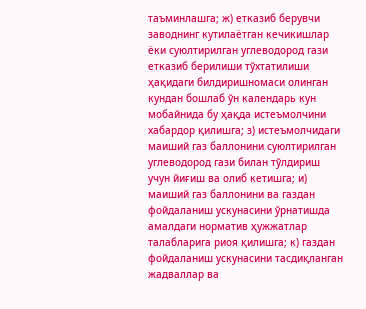таъминлашга; ж) етказиб берувчи заводнинг кутилаётган кечикишлар ёки суюлтирилган углеводород гази етказиб берилиши тўхтатилиши ҳақидаги билдиришномаси олинган кундан бошлаб ўн календарь кун мобайнида бу ҳақда истеъмолчини хабардор қилишга; з) истеъмолчидаги маиший газ баллонини суюлтирилган углеводород гази билан тўлдириш учун йиғиш ва олиб кетишга; и) маиший газ баллонини ва газдан фойдаланиш ускунасини ўрнатишда амалдаги норматив ҳужжатлар талабларига риоя қилишга; к) газдан фойдаланиш ускунасини тасдиқланган жадваллар ва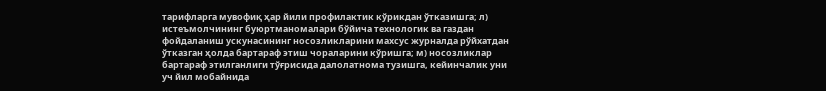тарифларга мувофиқ ҳар йили профилактик кўрикдан ўтказишга; л) истеъмолчининг буюртманомалари бўйича технологик ва газдан фойдаланиш ускунасининг носозликларини махсус журналда рўйхатдан ўтказган ҳолда бартараф этиш чораларини кўришга; м) носозликлар бартараф этилганлиги тўғрисида далолатнома тузишга, кейинчалик уни уч йил мобайнида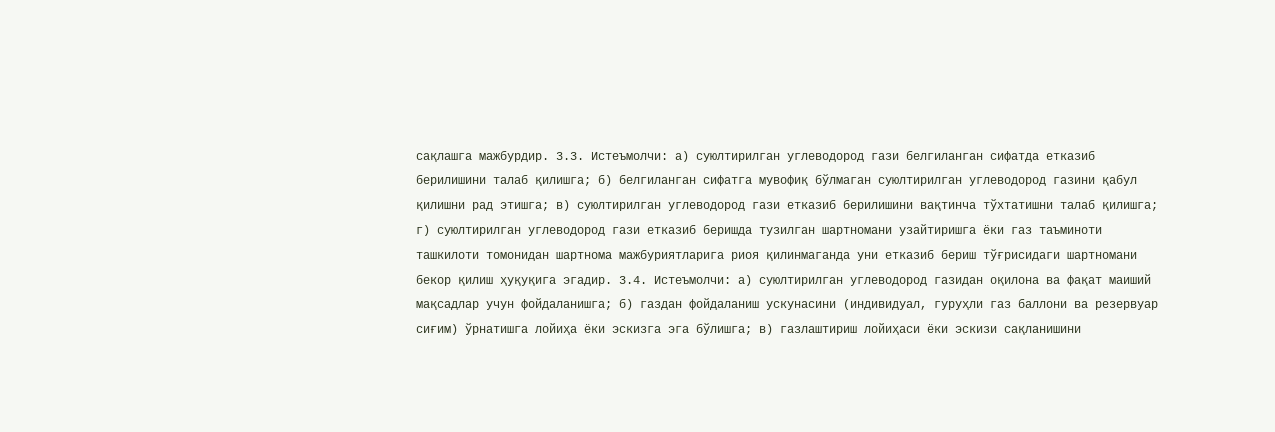сақлашга мажбурдир. 3.3. Истеъмолчи: а) суюлтирилган углеводород гази белгиланган сифатда етказиб берилишини талаб қилишга; б) белгиланган сифатга мувофиқ бўлмаган суюлтирилган углеводород газини қабул қилишни рад этишга; в) суюлтирилган углеводород гази етказиб берилишини вақтинча тўхтатишни талаб қилишга; г) суюлтирилган углеводород гази етказиб беришда тузилган шартномани узайтиришга ёки газ таъминоти ташкилоти томонидан шартнома мажбуриятларига риоя қилинмаганда уни етказиб бериш тўғрисидаги шартномани бекор қилиш ҳуқуқига эгадир. 3.4. Истеъмолчи: а) суюлтирилган углеводород газидан оқилона ва фақат маиший мақсадлар учун фойдаланишга; б) газдан фойдаланиш ускунасини (индивидуал, гуруҳли газ баллони ва резервуар сиғим) ўрнатишга лойиҳа ёки эскизга эга бўлишга; в) газлаштириш лойиҳаси ёки эскизи сақланишини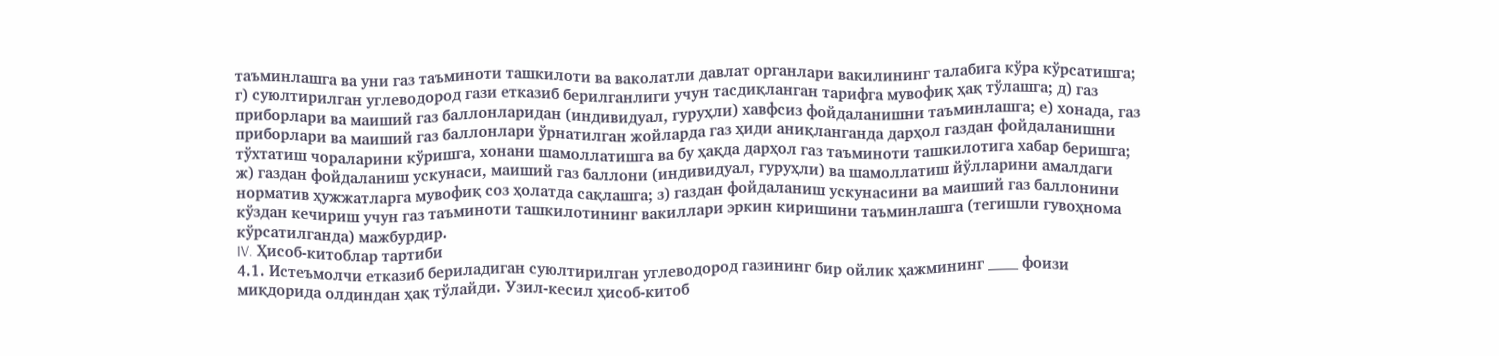таъминлашга ва уни газ таъминоти ташкилоти ва ваколатли давлат органлари вакилининг талабига кўра кўрсатишга; г) суюлтирилган углеводород гази етказиб берилганлиги учун тасдиқланган тарифга мувофиқ ҳақ тўлашга; д) газ приборлари ва маиший газ баллонларидан (индивидуал, гуруҳли) хавфсиз фойдаланишни таъминлашга; е) хонада, газ приборлари ва маиший газ баллонлари ўрнатилган жойларда газ ҳиди аниқланганда дарҳол газдан фойдаланишни тўхтатиш чораларини кўришга, хонани шамоллатишга ва бу ҳақда дарҳол газ таъминоти ташкилотига хабар беришга; ж) газдан фойдаланиш ускунаси, маиший газ баллони (индивидуал, гуруҳли) ва шамоллатиш йўлларини амалдаги норматив ҳужжатларга мувофиқ соз ҳолатда сақлашга; з) газдан фойдаланиш ускунасини ва маиший газ баллонини кўздан кечириш учун газ таъминоти ташкилотининг вакиллари эркин киришини таъминлашга (тегишли гувоҳнома кўрсатилганда) мажбурдир.
IV. Ҳисоб-китоблар тартиби
4.1. Истеъмолчи етказиб бериладиган суюлтирилган углеводород газининг бир ойлик ҳажмининг _____ фоизи миқдорида олдиндан ҳақ тўлайди. Узил-кесил ҳисоб-китоб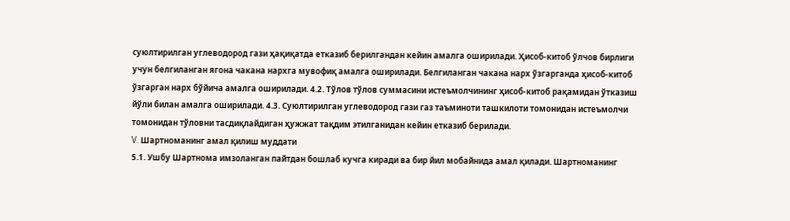суюлтирилган углеводород гази ҳақиқатда етказиб берилгандан кейин амалга оширилади. Ҳисоб-китоб ўлчов бирлиги учун белгиланган ягона чакана нархга мувофиқ амалга оширилади. Белгиланган чакана нарх ўзгарганда ҳисоб-китоб ўзгарган нарх бўйича амалга оширилади. 4.2. Тўлов тўлов суммасини истеъмолчининг ҳисоб-китоб рақамидан ўтказиш йўли билан амалга оширилади. 4.3. Суюлтирилган углеводород гази газ таъминоти ташкилоти томонидан истеъмолчи томонидан тўловни тасдиқлайдиган ҳужжат тақдим этилганидан кейин етказиб берилади.
V. Шартноманинг амал қилиш муддати
5.1. Ушбу Шартнома имзоланган пайтдан бошлаб кучга киради ва бир йил мобайнида амал қилади. Шартноманинг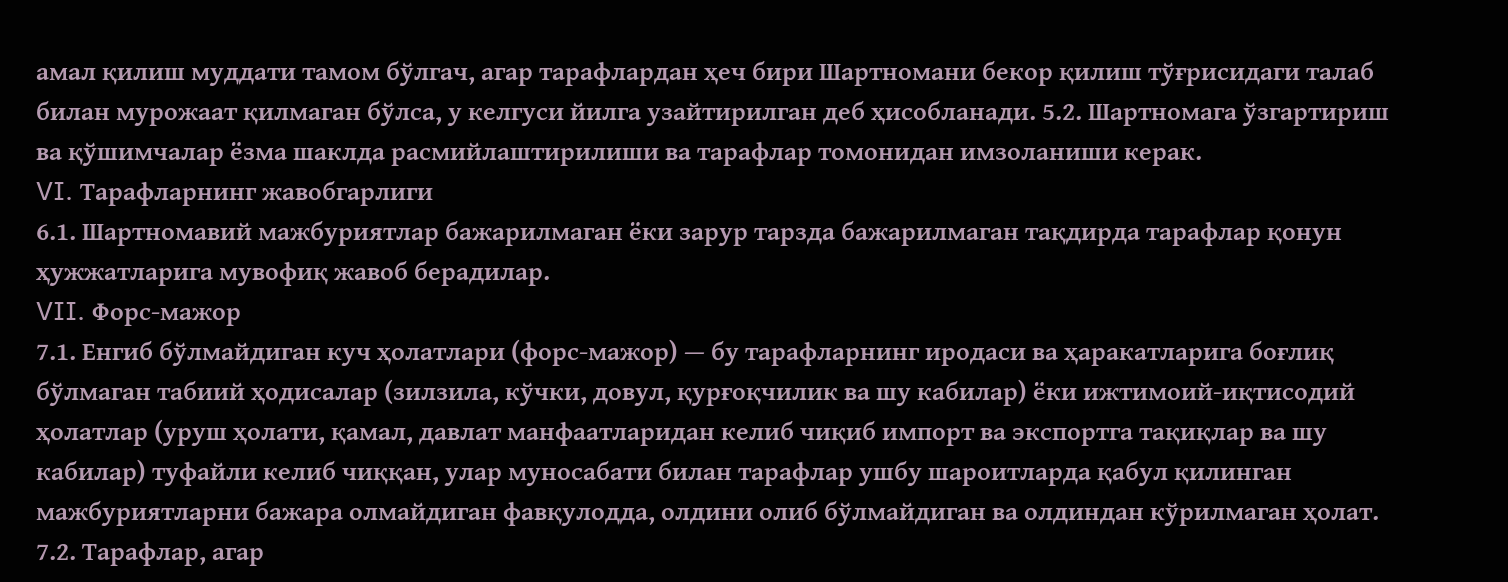амал қилиш муддати тамом бўлгач, агар тарафлардан ҳеч бири Шартномани бекор қилиш тўғрисидаги талаб билан мурожаат қилмаган бўлса, у келгуси йилга узайтирилган деб ҳисобланади. 5.2. Шартномага ўзгартириш ва қўшимчалар ёзма шаклда расмийлаштирилиши ва тарафлар томонидан имзоланиши керак.
VI. Тарафларнинг жавобгарлиги
6.1. Шартномавий мажбуриятлар бажарилмаган ёки зарур тарзда бажарилмаган тақдирда тарафлар қонун ҳужжатларига мувофиқ жавоб берадилар.
VII. Форс-мажор
7.1. Енгиб бўлмайдиган куч ҳолатлари (форс-мажор) — бу тарафларнинг иродаси ва ҳаракатларига боғлиқ бўлмаган табиий ҳодисалар (зилзила, кўчки, довул, қурғоқчилик ва шу кабилар) ёки ижтимоий-иқтисодий ҳолатлар (уруш ҳолати, қамал, давлат манфаатларидан келиб чиқиб импорт ва экспортга тақиқлар ва шу кабилар) туфайли келиб чиққан, улар муносабати билан тарафлар ушбу шароитларда қабул қилинган мажбуриятларни бажара олмайдиган фавқулодда, олдини олиб бўлмайдиган ва олдиндан кўрилмаган ҳолат. 7.2. Тарафлар, агар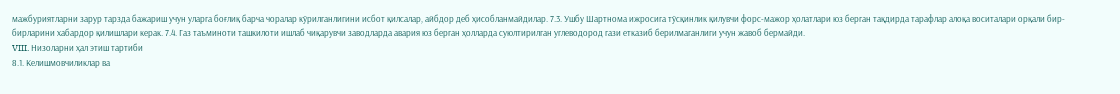мажбуриятларни зарур тарзда бажариш учун уларга боғлиқ барча чоралар кўрилганлигини исбот қилсалар, айбдор деб ҳисобланмайдилар. 7.3. Ушбу Шартнома ижросига тўсқинлик қилувчи форс-мажор ҳолатлари юз берган тақдирда тарафлар алоқа воситалари орқали бир-бирларини хабардор қилишлари керак. 7.4. Газ таъминоти ташкилоти ишлаб чиқарувчи заводларда авария юз берган ҳолларда суюлтирилган углеводород гази етказиб берилмаганлиги учун жавоб бермайди.
VIII. Низоларни ҳал этиш тартиби
8.1. Келишмовчиликлар ва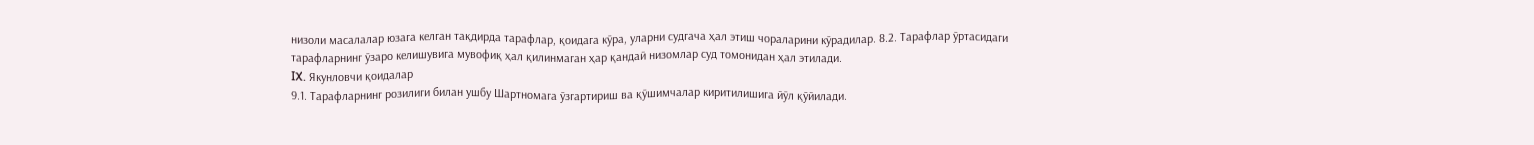низоли масалалар юзага келган тақдирда тарафлар, қоидага кўра, уларни судгача ҳал этиш чораларини кўрадилар. 8.2. Тарафлар ўртасидаги тарафларнинг ўзаро келишувига мувофиқ ҳал қилинмаган ҳар қандай низомлар суд томонидан ҳал этилади.
IX. Якунловчи қоидалар
9.1. Тарафларнинг розилиги билан ушбу Шартномага ўзгартириш ва қўшимчалар киритилишига йўл қўйилади.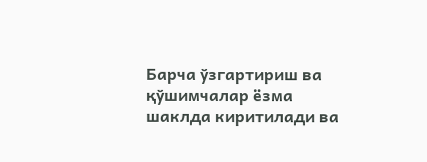Барча ўзгартириш ва қўшимчалар ёзма шаклда киритилади ва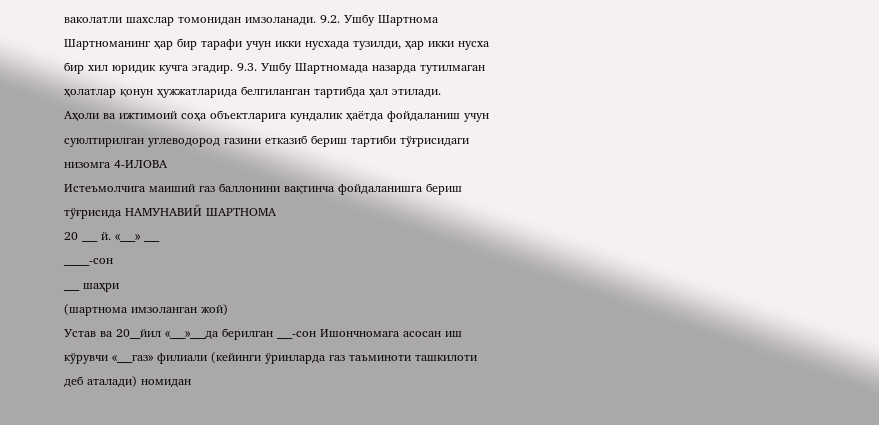ваколатли шахслар томонидан имзоланади. 9.2. Ушбу Шартнома Шартноманинг ҳар бир тарафи учун икки нусхада тузилди, ҳар икки нусха бир хил юридик кучга эгадир. 9.3. Ушбу Шартномада назарда тутилмаган ҳолатлар қонун ҳужжатларида белгиланган тартибда ҳал этилади.
Аҳоли ва ижтимоий соҳа объектларига кундалик ҳаётда фойдаланиш учун суюлтирилган углеводород газини етказиб бериш тартиби тўғрисидаги низомга 4-ИЛОВА
Истеъмолчига маиший газ баллонини вақтинча фойдаланишга бериш тўғрисида НАМУНАВИЙ ШАРТНОМА
20 ___ й. «___» ___
_____-сон
___ шаҳри
(шартнома имзоланган жой)
Устав ва 20__йил «___»___да берилган ___-сон Ишончномага асосан иш кўрувчи «___газ» филиали (кейинги ўринларда газ таъминоти ташкилоти деб аталади) номидан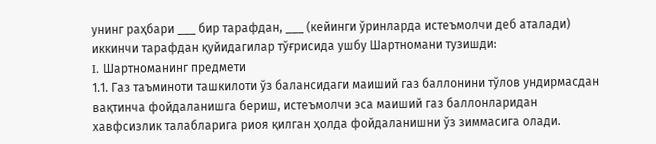унинг раҳбари ___ бир тарафдан, ___ (кейинги ўринларда истеъмолчи деб аталади) иккинчи тарафдан қуйидагилар тўғрисида ушбу Шартномани тузишди:
I. Шартноманинг предмети
1.1. Газ таъминоти ташкилоти ўз балансидаги маиший газ баллонини тўлов ундирмасдан вақтинча фойдаланишга бериш, истеъмолчи эса маиший газ баллонларидан хавфсизлик талабларига риоя қилган ҳолда фойдаланишни ўз зиммасига олади.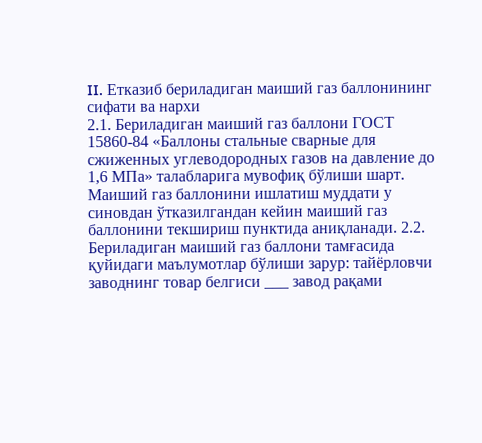II. Етказиб бериладиган маиший газ баллонининг сифати ва нархи
2.1. Бериладиган маиший газ баллони ГОСТ 15860-84 «Баллоны стальные сварные для сжиженных углеводородных газов на давление до 1,6 МПа» талабларига мувофиқ бўлиши шарт. Маиший газ баллонини ишлатиш муддати у синовдан ўтказилгандан кейин маиший газ баллонини текшириш пунктида аниқланади. 2.2. Бериладиган маиший газ баллони тамғасида қуйидаги маълумотлар бўлиши зарур: тайёрловчи заводнинг товар белгиси ___ завод рақами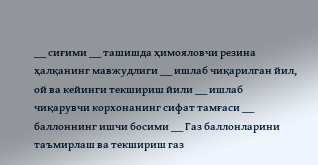___ сиғими ___ ташишда ҳимояловчи резина ҳалқанинг мавжудлиги ___ ишлаб чиқарилган йил, ой ва кейинги текшириш йили ___ ишлаб чиқарувчи корхонанинг сифат тамғаси ___ баллоннинг ишчи босими ___ Газ баллонларини таъмирлаш ва текшириш газ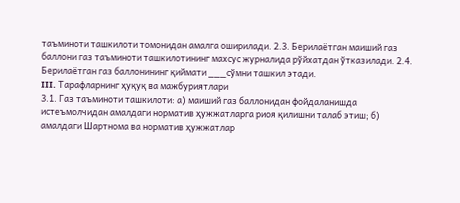таъминоти ташкилоти томонидан амалга оширилади. 2.3. Берилаётган маиший газ баллони газ таъминоти ташкилотининг махсус журналида рўйхатдан ўтказилади. 2.4. Берилаётган газ баллонининг қиймати ___сўмни ташкил этади.
III. Тарафларнинг ҳуқуқ ва мажбуриятлари
3.1. Газ таъминоти ташкилоти: а) маиший газ баллонидан фойдаланишда истеъмолчидан амалдаги норматив ҳужжатларга риоя қилишни талаб этиш; б) амалдаги Шартнома ва норматив ҳужжатлар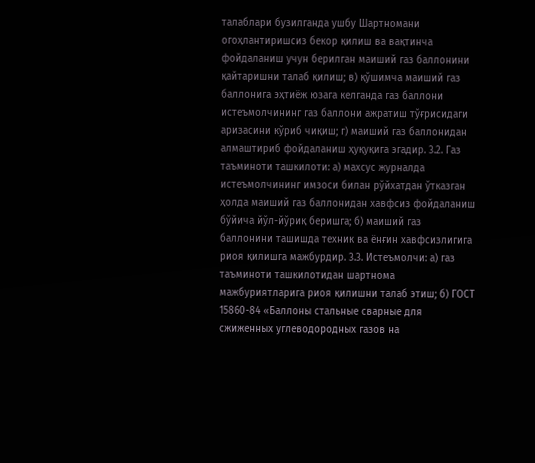талаблари бузилганда ушбу Шартномани огоҳлантиришсиз бекор қилиш ва вақтинча фойдаланиш учун берилган маиший газ баллонини қайтаришни талаб қилиш; в) қўшимча маиший газ баллонига эҳтиёж юзага келганда газ баллони истеъмолчининг газ баллони ажратиш тўғрисидаги аризасини кўриб чиқиш; г) маиший газ баллонидан алмаштириб фойдаланиш ҳуқуқига эгадир. 3.2. Газ таъминоти ташкилоти: а) махсус журналда истеъмолчининг имзоси билан рўйхатдан ўтказган ҳолда маиший газ баллонидан хавфсиз фойдаланиш бўйича йўл-йўриқ беришга; б) маиший газ баллонини ташишда техник ва ёнғин хавфсизлигига риоя қилишга мажбурдир. 3.3. Истеъмолчи: а) газ таъминоти ташкилотидан шартнома мажбуриятларига риоя қилишни талаб этиш; б) ГОСТ 15860-84 «Баллоны стальные сварные для сжиженных углеводородных газов на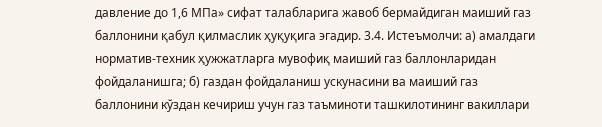давление до 1,6 МПа» сифат талабларига жавоб бермайдиган маиший газ баллонини қабул қилмаслик ҳуқуқига эгадир. 3.4. Истеъмолчи: а) амалдаги норматив-техник ҳужжатларга мувофиқ маиший газ баллонларидан фойдаланишга; б) газдан фойдаланиш ускунасини ва маиший газ баллонини кўздан кечириш учун газ таъминоти ташкилотининг вакиллари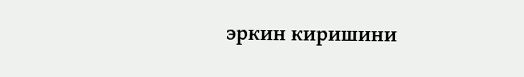эркин киришини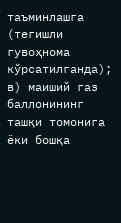таъминлашга (тегишли гувоҳнома кўрсатилганда); в) маиший газ баллонининг ташқи томонига ёки бошқа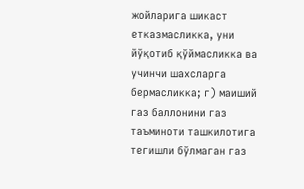жойларига шикаст етказмасликка, уни йўқотиб қўймасликка ва учинчи шахсларга бермасликка; г) маиший газ баллонини газ таъминоти ташкилотига тегишли бўлмаган газ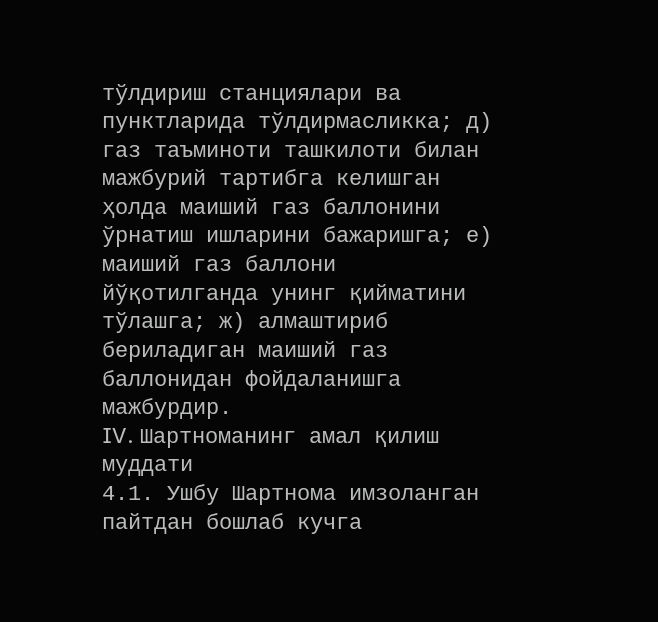тўлдириш станциялари ва пунктларида тўлдирмасликка; д) газ таъминоти ташкилоти билан мажбурий тартибга келишган ҳолда маиший газ баллонини ўрнатиш ишларини бажаришга; е) маиший газ баллони йўқотилганда унинг қийматини тўлашга; ж) алмаштириб бериладиган маиший газ баллонидан фойдаланишга мажбурдир.
IV. Шартноманинг амал қилиш муддати
4.1. Ушбу Шартнома имзоланган пайтдан бошлаб кучга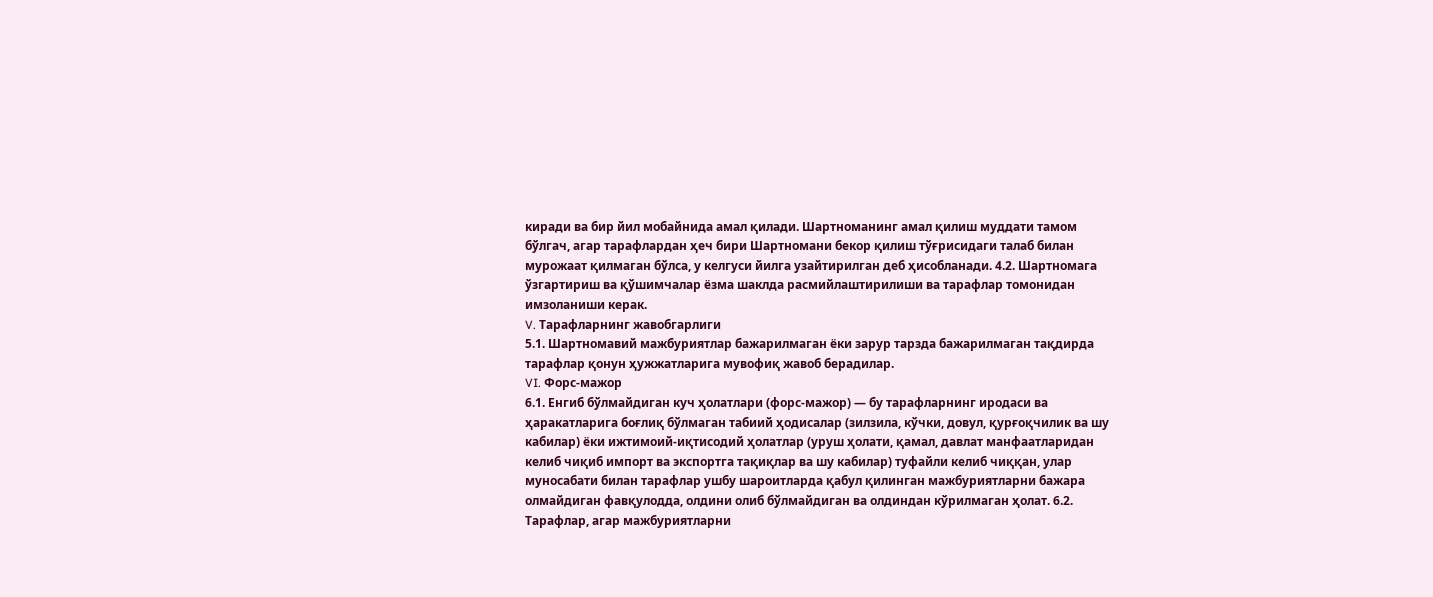киради ва бир йил мобайнида амал қилади. Шартноманинг амал қилиш муддати тамом бўлгач, агар тарафлардан ҳеч бири Шартномани бекор қилиш тўғрисидаги талаб билан мурожаат қилмаган бўлса, у келгуси йилга узайтирилган деб ҳисобланади. 4.2. Шартномага ўзгартириш ва қўшимчалар ёзма шаклда расмийлаштирилиши ва тарафлар томонидан имзоланиши керак.
V. Тарафларнинг жавобгарлиги
5.1. Шартномавий мажбуриятлар бажарилмаган ёки зарур тарзда бажарилмаган тақдирда тарафлар қонун ҳужжатларига мувофиқ жавоб берадилар.
VI. Форс-мажор
6.1. Енгиб бўлмайдиган куч ҳолатлари (форс-мажор) — бу тарафларнинг иродаси ва ҳаракатларига боғлиқ бўлмаган табиий ҳодисалар (зилзила, кўчки, довул, қурғоқчилик ва шу кабилар) ёки ижтимоий-иқтисодий ҳолатлар (уруш ҳолати, қамал, давлат манфаатларидан келиб чиқиб импорт ва экспортга тақиқлар ва шу кабилар) туфайли келиб чиққан, улар муносабати билан тарафлар ушбу шароитларда қабул қилинган мажбуриятларни бажара олмайдиган фавқулодда, олдини олиб бўлмайдиган ва олдиндан кўрилмаган ҳолат. 6.2. Тарафлар, агар мажбуриятларни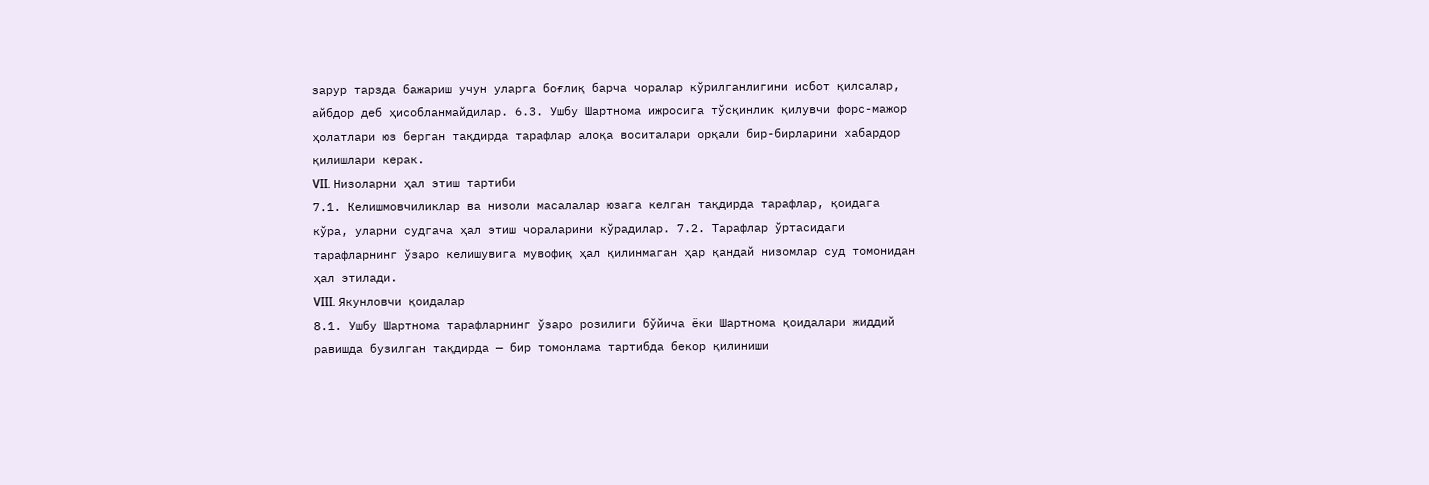зарур тарзда бажариш учун уларга боғлиқ барча чоралар кўрилганлигини исбот қилсалар, айбдор деб ҳисобланмайдилар. 6.3. Ушбу Шартнома ижросига тўсқинлик қилувчи форс-мажор ҳолатлари юз берган тақдирда тарафлар алоқа воситалари орқали бир-бирларини хабардор қилишлари керак.
VII. Низоларни ҳал этиш тартиби
7.1. Келишмовчиликлар ва низоли масалалар юзага келган тақдирда тарафлар, қоидага кўра, уларни судгача ҳал этиш чораларини кўрадилар. 7.2. Тарафлар ўртасидаги тарафларнинг ўзаро келишувига мувофиқ ҳал қилинмаган ҳар қандай низомлар суд томонидан ҳал этилади.
VIII. Якунловчи қоидалар
8.1. Ушбу Шартнома тарафларнинг ўзаро розилиги бўйича ёки Шартнома қоидалари жиддий равишда бузилган тақдирда — бир томонлама тартибда бекор қилиниши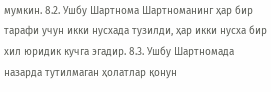мумкин. 8.2. Ушбу Шартнома Шартноманинг ҳар бир тарафи учун икки нусхада тузилди, ҳар икки нусха бир хил юридик кучга эгадир. 8.3. Ушбу Шартномада назарда тутилмаган ҳолатлар қонун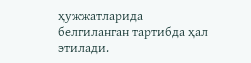ҳужжатларида белгиланган тартибда ҳал этилади.